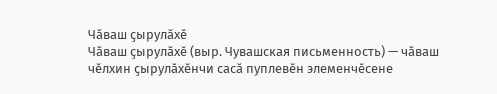Чӑваш ҫырулӑхӗ
Чӑваш ҫырулӑхӗ (выр. Чувашская письменность) — чӑваш чӗлхин ҫырулӑхӗнчи сасӑ пуплевӗн элеменчӗсене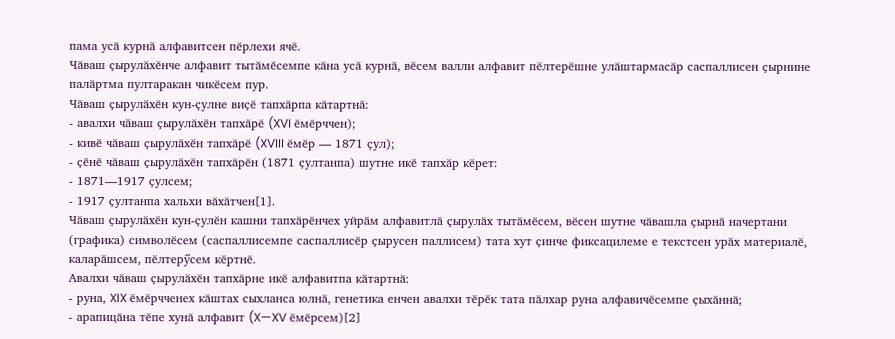пама усӑ курнӑ алфавитсен пӗрлехи ячӗ.
Чӑваш ҫырулӑхӗнче алфавит тытӑмӗсемпе кӑна усӑ курнӑ, вӗсем валли алфавит пӗлтерӗшне улӑштармасӑр саспаллисен ҫырнине палӑртма пултаракан чикӗсем пур.
Чӑваш ҫырулӑхӗн кун-ҫулне виҫӗ тапхӑрпа кӑтартнӑ:
- авалхи чӑваш ҫырулӑхӗн тапхӑрӗ (XVI ӗмӗрччен);
- кивӗ чӑваш ҫырулӑхӗн тапхӑрӗ (XVIII ӗмӗр — 1871 ҫул);
- ҫӗнӗ чӑваш ҫырулӑхӗн тапхӑрӗн (1871 ҫултанпа) шутне икӗ тапхӑр кӗрет:
- 1871—1917 ҫулсем;
- 1917 ҫултанпа хальхи вӑхӑтчен[1].
Чӑваш ҫырулӑхӗн кун-ҫулӗн кашни тапхӑрӗнчех уйрӑм алфавитлӑ ҫырулӑх тытӑмӗсем, вӗсен шутне чӑвашла ҫырнӑ начертани (графика) символӗсем (саспаллисемпе саспаллисӗр ҫырусен паллисем) тата хут ҫинче фиксацилеме е текстсен урӑх материалӗ, каларӑшсем, пӗлтерӳсем кӗртнӗ.
Авалхи чӑваш ҫырулӑхӗн тапхӑрне икӗ алфавитпа кӑтартнӑ:
- руна, XIX ӗмӗрчченех кӑштах сыхланса юлнӑ, генетика енчен авалхи тӗрӗк тата пӑлхар руна алфавичӗсемпе ҫыхӑннӑ;
- арапицӑна тӗпе хунӑ алфавит (X—XV ӗмӗрсем)[2]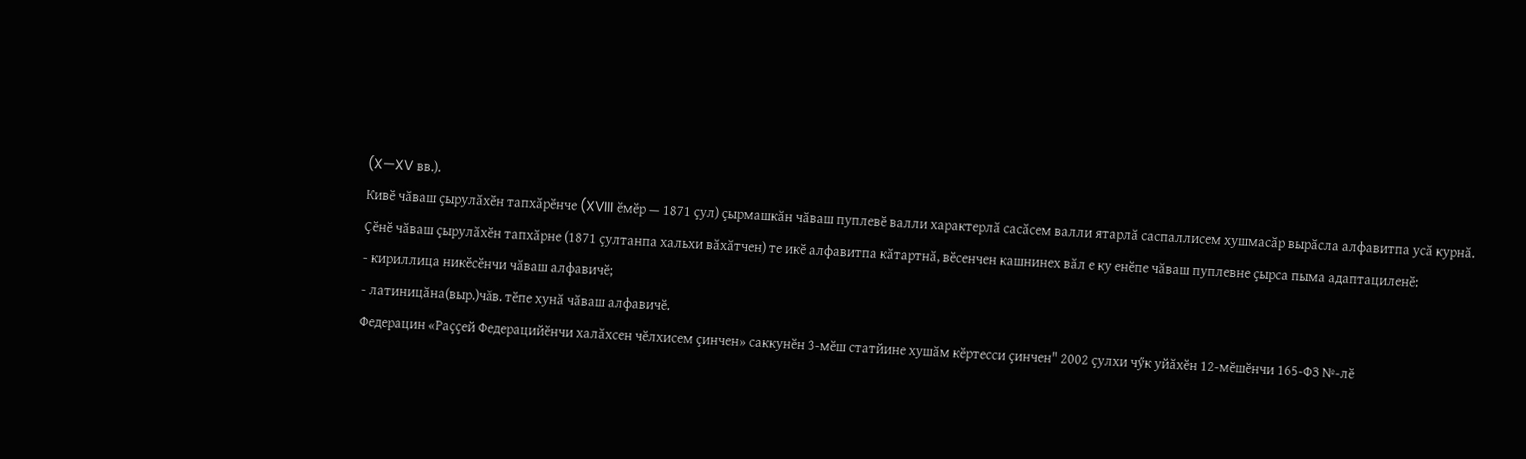(X—XV вв.).
Кивӗ чӑваш ҫырулӑхӗн тапхӑрӗнче (XVIII ӗмӗр — 1871 ҫул) ҫырмашкӑн чӑваш пуплевӗ валли характерлӑ сасӑсем валли ятарлӑ саспаллисем хушмасӑр вырӑсла алфавитпа усӑ курнӑ.
Ҫӗнӗ чӑваш ҫырулӑхӗн тапхӑрне (1871 ҫултанпа хальхи вӑхӑтчен) те икӗ алфавитпа кӑтартнӑ, вӗсенчен кашнинех вӑл е ку енӗпе чӑваш пуплевне ҫырса пыма адаптациленӗ:
- кириллица никӗсӗнчи чӑваш алфавичӗ;
- латиницӑна(выр.)чăв. тӗпе хунӑ чӑваш алфавичӗ.
Федерацин «Раҫҫей Федерацийӗнчи халӑхсен чӗлхисем ҫинчен» саккунӗн 3-мӗш статйине хушӑм кӗртесси ҫинчен" 2002 ҫулхи чӳк уйӑхӗн 12-мӗшӗнчи 165-ФЗ №-лӗ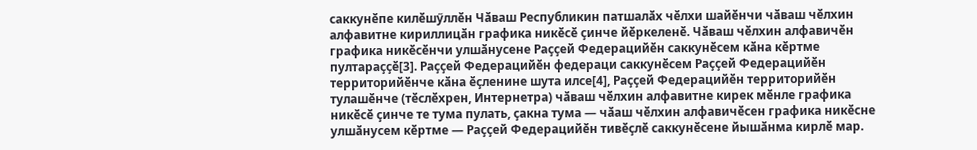саккунӗпе килӗшӳллӗн Чӑваш Республикин патшалӑх чӗлхи шайӗнчи чӑваш чӗлхин алфавитне кириллицӑн графика никӗсӗ ҫинче йӗркеленӗ. Чӑваш чӗлхин алфавичӗн графика никӗсӗнчи улшӑнусене Раҫҫей Федерацийӗн саккунӗсем кӑна кӗртме пултараҫҫӗ[3]. Раҫҫей Федерацийӗн федераци саккунӗсем Раҫҫей Федерацийӗн территорийӗнче кӑна ӗҫленине шута илсе[4], Раҫҫей Федерацийӗн территорийӗн тулашӗнче (тӗслӗхрен, Интернетра) чӑваш чӗлхин алфавитне кирек мӗнле графика никӗсӗ ҫинче те тума пулать, ҫакна тума — чӑаш чӗлхин алфавичӗсен графика никӗсне улшӑнусем кӗртме — Раҫҫей Федерацийӗн тивӗҫлӗ саккунӗсене йышӑнма кирлӗ мар.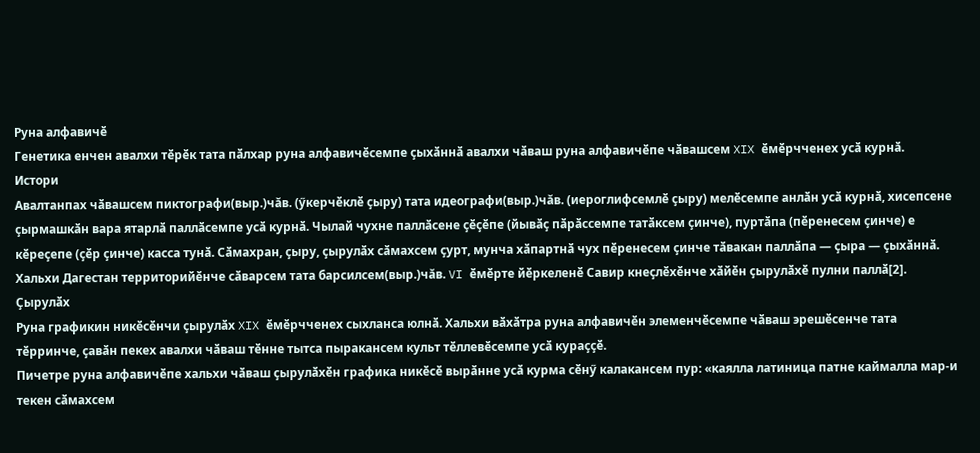Руна алфавичӗ
Генетика енчен авалхи тӗрӗк тата пӑлхар руна алфавичӗсемпе ҫыхӑннӑ авалхи чӑваш руна алфавичӗпе чӑвашсем XIX ӗмӗрчченех усӑ курнӑ.
Истори
Авалтанпах чӑвашсем пиктографи(выр.)чăв. (ӳкерчӗклӗ ҫыру) тата идеографи(выр.)чăв. (иероглифсемлӗ ҫыру) мелӗсемпе анлӑн усӑ курнӑ, хисепсене ҫырмашкӑн вара ятарлӑ паллӑсемпе усӑ курнӑ. Чылай чухне паллӑсене ҫӗҫӗпе (йывӑҫ пӑрӑссемпе татӑксем ҫинче), пуртӑпа (пӗренесем ҫинче) е кӗреҫепе (ҫӗр ҫинче) касса тунӑ. Сӑмахран, ҫыру, ҫырулӑх сӑмахсем ҫурт, мунча хӑпартнӑ чух пӗренесем ҫинче тӑвакан паллӑпа — ҫыра — ҫыхӑннӑ.
Хальхи Дагестан территорийӗнче сӑварсем тата барсилсем(выр.)чăв. VI ӗмӗрте йӗркеленӗ Савир кнеҫлӗхӗнче хӑйӗн ҫырулӑхӗ пулни паллӑ[2].
Ҫырулӑх
Руна графикин никӗсӗнчи ҫырулӑх XIX ӗмӗрчченех сыхланса юлнӑ. Хальхи вӑхӑтра руна алфавичӗн элеменчӗсемпе чӑваш эрешӗсенче тата тӗрринче, ҫавӑн пекех авалхи чӑваш тӗнне тытса пыракансем культ тӗллевӗсемпе усӑ кураҫҫӗ.
Пичетре руна алфавичӗпе хальхи чӑваш ҫырулӑхӗн графика никӗсӗ вырӑнне усӑ курма сӗнӳ калакансем пур: «каялла латиница патне каймалла мар-и текен сӑмахсем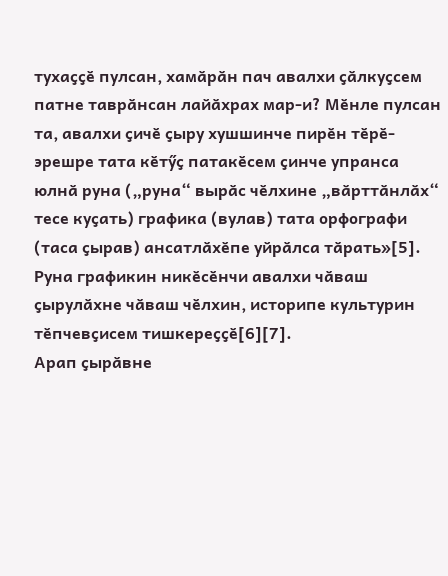тухаҫҫӗ пулсан, хамӑрӑн пач авалхи ҫӑлкуҫсем патне таврӑнсан лайӑхрах мар-и? Мӗнле пулсан та, авалхи ҫичӗ ҫыру хушшинче пирӗн тӗрӗ-эрешре тата кӗтӳҫ патакӗсем ҫинче упранса юлнӑ руна („руна“ вырӑс чӗлхине „вӑрттӑнлӑх“ тесе куҫать) графика (вулав) тата орфографи (таса ҫырав) ансатлӑхӗпе уйрӑлса тӑрать»[5].
Руна графикин никӗсӗнчи авалхи чӑваш ҫырулӑхне чӑваш чӗлхин, историпе культурин тӗпчевҫисем тишкереҫҫӗ[6][7].
Арап ҫырӑвне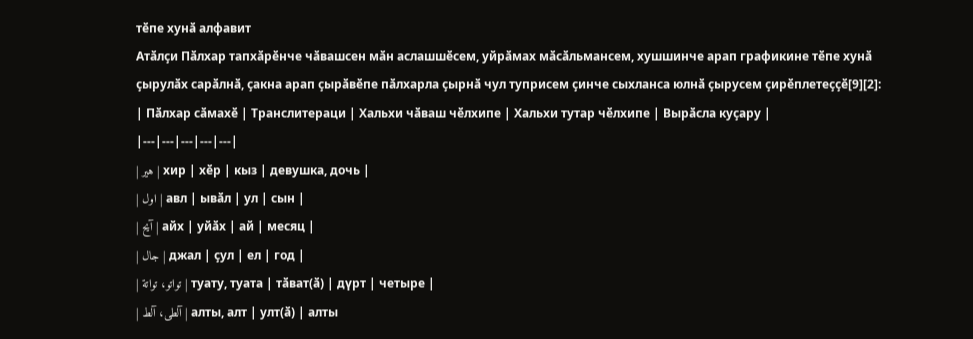тӗпе хунӑ алфавит
Атӑлҫи Пӑлхар тапхӑрӗнче чӑвашсен мӑн аслашшӗсем, уйрӑмах мӑсӑльмансем, хушшинче арап графикине тӗпе хунӑ ҫырулӑх сарӑлнӑ, ҫакна арап ҫырӑвӗпе пӑлхарла ҫырнӑ чул туприсем ҫинче сыхланса юлнӑ ҫырусем ҫирӗплетеҫҫӗ[9][2]:
| Пӑлхар сӑмахӗ | Транслитераци | Хальхи чӑваш чӗлхипе | Хальхи тутар чӗлхипе | Вырӑсла куҫару |
|---|---|---|---|---|
| هير | хир | хӗр | кыз | девушка, дочь |
| اول | авл | ывӑл | ул | сын |
| آيح | айх | уйӑх | ай | месяц |
| جال | джал | ҫул | ел | год |
| تواتو، تواتة | туату, туата | тӑват(ӑ) | дүрт | четыре |
| آلطى، آلط | алты, алт | улт(ӑ) | алты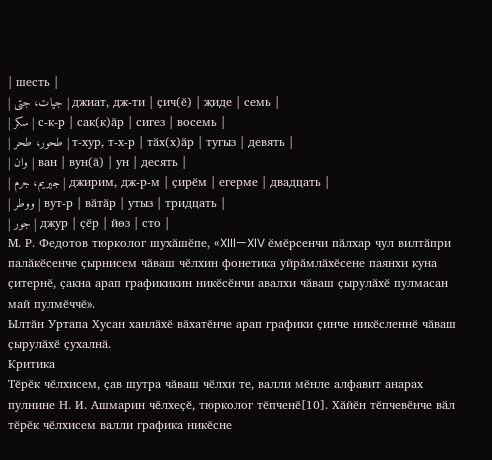| шесть |
| جيات، جتى | джиат, дж-ти | ҫич(ӗ) | җиде | семь |
| سكر | с-к-р | сак(к)ӑр | сигез | восемь |
| طحور، طحر | т-хур, т-х-р | тӑх(х)ӑр | тугыз | девять |
| وان | ван | вун(ӑ) | ун | десять |
| جيريم، جرم | джирим, дж-р-м | ҫирӗм | егерме | двадцать |
| ووطر | вут-р | вӑтӑр | утыз | тридцать |
| جور | джур | ҫӗр | йөз | сто |
М. Р. Федотов тюрколог шухӑшӗпе, «XIII—XIV ӗмӗрсенчи пӑлхар чул вилтӑпри палӑкӗсенче ҫырнисем чӑваш чӗлхин фонетика уйрӑмлӑхӗсене паянхи куна ҫитернӗ, ҫакна арап графикикин никӗсӗнчи авалхи чӑваш ҫырулӑхӗ пулмасан май пулмӗччӗ».
Ылтӑн Уртапа Хусан ханлӑхӗ вӑхатӗнче арап графики ҫинче никӗсленнӗ чӑваш ҫырулӑхӗ ҫухалнӑ.
Критика
Тӗрӗк чӗлхисем, ҫав шутра чӑваш чӗлхи те, валли мӗнле алфавит анарах пулнине Н. И. Ашмарин чӗлхеҫӗ, тюрколог тӗпченӗ[10]. Хӑйӗн тӗпчевӗнче вӑл тӗрӗк чӗлхисем валли графика никӗсне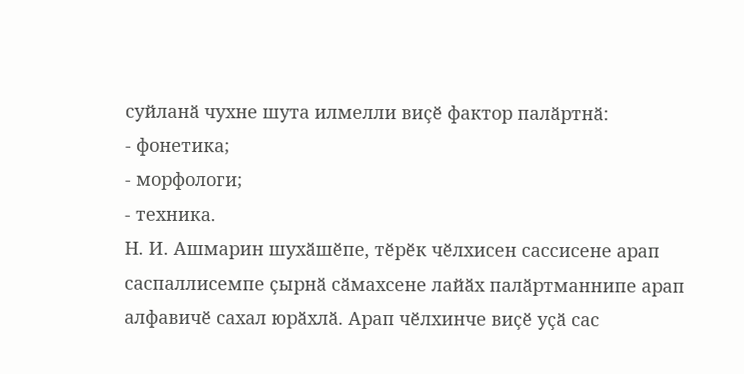суйланӑ чухне шута илмелли виҫӗ фактор палӑртнӑ:
- фонетика;
- морфологи;
- техника.
Н. И. Ашмарин шухӑшӗпе, тӗрӗк чӗлхисен сассисене арап саспаллисемпе ҫырнӑ сӑмахсене лайӑх палӑртманнипе арап алфавичӗ сахал юрӑхлӑ. Арап чӗлхинче виҫӗ уҫӑ сас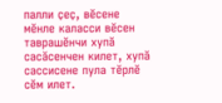палли ҫеҫ, вӗсене мӗнле каласси вӗсен таврашӗнчи хупӑ сасӑсенчен килет, хупӑ сассисене пула тӗрлӗ сӗм илет.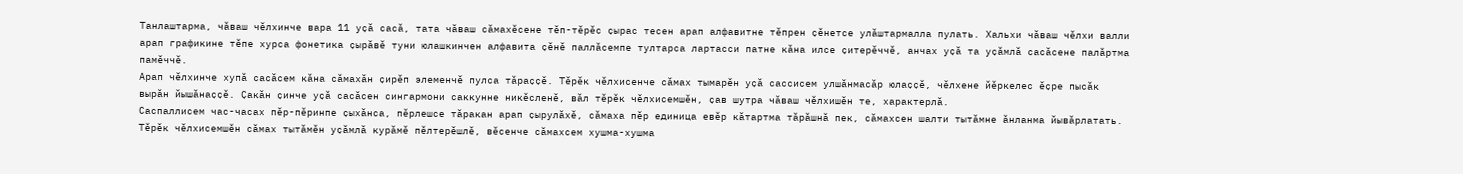Танлаштарма, чӑваш чӗлхинче вара 11 уҫӑ сасӑ, тата чӑваш сӑмахӗсене тӗп-тӗрӗс ҫырас тесен арап алфавитне тӗпрен ҫӗнетсе улӑштармалла пулать. Хальхи чӑваш чӗлхи валли арап графикине тӗпе хурса фонетика ҫырӑвӗ туни юлашкинчен алфавита ҫӗнӗ паллӑсемпе тултарса лартасси патне кӑна илсе ҫитерӗччӗ, анчах уҫӑ та уҫӑмлӑ сасӑсене палӑртма памӗччӗ.
Арап чӗлхинче хупӑ сасӑсем кӑна сӑмахӑн ҫирӗп элеменчӗ пулса тӑраҫҫӗ. Тӗрӗк чӗлхисенче сӑмах тымарӗн уҫӑ сассисем улшӑнмасӑр юлаҫҫӗ, чӗлхене йӗркелес ӗҫре пысӑк вырӑн йышӑнаҫҫӗ. Ҫакӑн ҫинче уҫӑ сасӑсен сингармони саккунне никӗсленӗ, вӑл тӗрӗк чӗлхисемшӗн, ҫав шутра чӑваш чӗлхишӗн те, характерлӑ.
Саспаллисем час-часах пӗр-пӗринпе ҫыхӑнса, пӗрлешсе тӑракан арап ҫырулӑхӗ, сӑмаха пӗр единица евӗр кӑтартма тӑрӑшнӑ пек, сӑмахсен шалти тытӑмне ӑнланма йывӑрлатать. Тӗрӗк чӗлхисемшӗн сӑмах тытӑмӗн уҫӑмлӑ курӑмӗ пӗлтерӗшлӗ, вӗсенче сӑмахсем хушма-хушма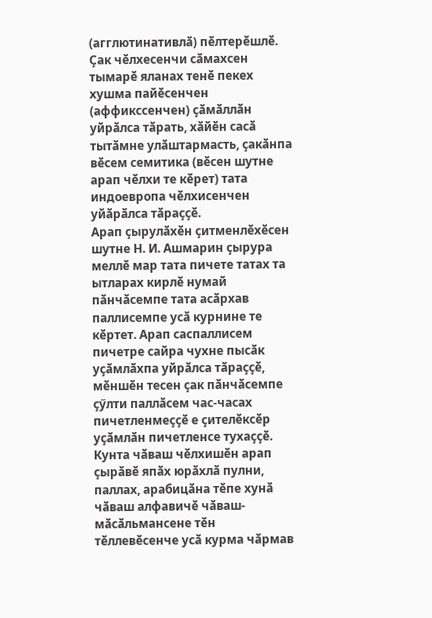(агглютинативлӑ) пӗлтерӗшлӗ. Ҫак чӗлхесенчи сӑмахсен тымарӗ яланах тенӗ пекех хушма пайӗсенчен (аффикссенчен) ҫӑмӑллӑн уйрӑлса тӑрать, хӑйӗн сасӑ тытӑмне улӑштармасть, ҫакӑнпа вӗсем семитика (вӗсен шутне арап чӗлхи те кӗрет) тата индоевропа чӗлхисенчен уйӑрӑлса тӑраҫҫӗ.
Арап ҫырулӑхӗн ҫитменлӗхӗсен шутне Н. И. Ашмарин ҫырура меллӗ мар тата пичете татах та ытларах кирлӗ нумай пӑнчӑсемпе тата асӑрхав паллисемпе усӑ курнине те кӗртет. Арап саспаллисем пичетре сайра чухне пысӑк уҫӑмлӑхпа уйрӑлса тӑраҫҫӗ, мӗншӗн тесен ҫак пӑнчӑсемпе ҫӳлти паллӑсем час-часах пичетленмеҫҫӗ е ҫителӗксӗр уҫӑмлӑн пичетленсе тухаҫҫӗ.
Кунта чӑваш чӗлхишӗн арап ҫырӑвӗ япӑх юрӑхлӑ пулни, паллах, арабицӑна тӗпе хунӑ чӑваш алфавичӗ чӑваш-мӑсӑльмансене тӗн тӗллевӗсенче усӑ курма чӑрмав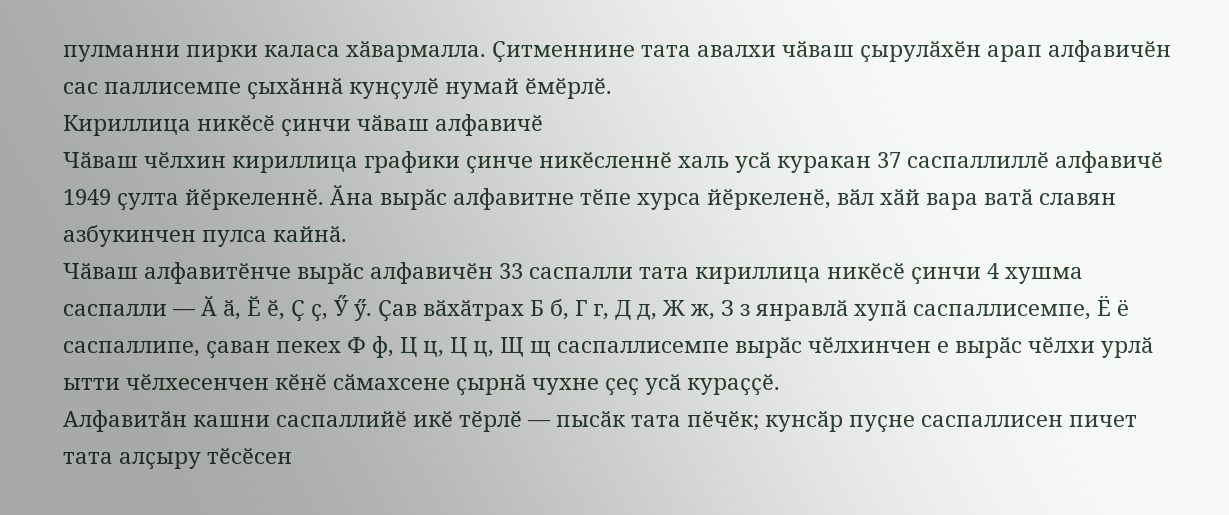пулманни пирки каласа хӑвармалла. Ҫитменнине тата авалхи чӑваш ҫырулӑхӗн арап алфавичӗн сас паллисемпе ҫыхӑннӑ кунҫулӗ нумай ӗмӗрлӗ.
Кириллица никӗсӗ ҫинчи чӑваш алфавичӗ
Чӑваш чӗлхин кириллица графики ҫинче никӗсленнӗ халь усӑ куракан 37 саспаллиллӗ алфавичӗ 1949 ҫулта йӗркеленнӗ. Ӑна вырӑс алфавитне тӗпе хурса йӗркеленӗ, вӑл хӑй вара ватӑ славян азбукинчен пулса кайнӑ.
Чӑваш алфавитӗнче вырӑс алфавичӗн 33 саспалли тата кириллица никӗсӗ ҫинчи 4 хушма саспалли — Ӑ ӑ, Ӗ ӗ, Ҫ ҫ, Ӳ ӳ. Ҫав вӑхӑтрах Б б, Г г, Д д, Ж ж, З з янравлӑ хупӑ саспаллисемпе, Ё ё саспаллипе, ҫаван пекех Ф ф, Ц ц, Ц ц, Щ щ саспаллисемпе вырӑс чӗлхинчен е вырӑс чӗлхи урлӑ ытти чӗлхесенчен кӗнӗ сӑмахсене ҫырнӑ чухне ҫеҫ усӑ кураҫҫӗ.
Алфавитӑн кашни саспаллийӗ икӗ тӗрлӗ — пысӑк тата пӗчӗк; кунсӑр пуҫне саспаллисен пичет тата алҫыру тӗсӗсен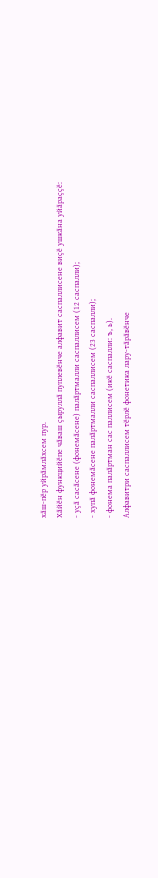хӑш-пӗр уйрӑмлӑхсем пур.
Хӑйӗн функцийӗпе чӑваш ҫыруллӑ пуплевӗнче алфавит саспаллисене виҫӗ ушкӑна уйӑраҫҫӗ:
- уҫӑ сасӑсене (фонемӑсене) палӑртмалли саспаллисем (12 саспалли);
- хупӑ фонемӑсене палӑртмалли саспаллисем (23 саспалли);
- фонема палӑртман сас паллисем (икӗ саспалли: ъ, ь).
Алфавитри саспаллисем тӗрлӗ фонетика лару-тӑрӑвӗнче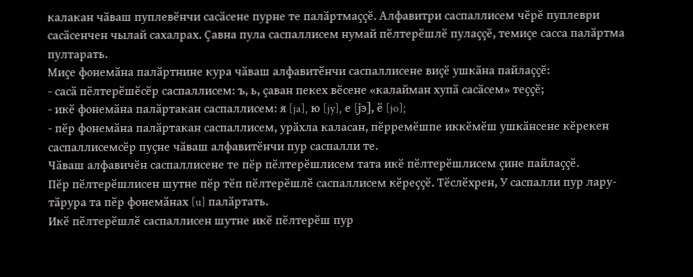калакан чӑваш пуплевӗнчи сасӑсене пурне те палӑртмаҫҫӗ. Алфавитри саспаллисем чӗрӗ пуплеври сасӑсенчен чылай сахалрах. Ҫавна пула саспаллисем нумай пӗлтерӗшлӗ пулаҫҫӗ, темиҫе сасса палӑртма пултарать.
Миҫе фонемӑна палӑртнине кура чӑваш алфавитӗнчи саспаллисене виҫӗ ушкӑна пайлаҫҫӗ:
- сасӑ пӗлтерӗшӗсӗр саспаллисем: ъ, ь, ҫаван пекех вӗсене «калайман хупӑ сасӑсем» теҫҫӗ;
- икӗ фонемӑна палӑртакан саспаллисем: я [ja], ю [jy], е [jэ], ё [jo];
- пӗр фонемӑна палӑртакан саспаллисем, урӑхла каласан, пӗрремӗшпе иккӗмӗш ушкӑнсене кӗрекен саспаллисемсӗр пуҫне чӑваш алфавитӗнчи пур саспалли те.
Чӑваш алфавичӗн саспаллисене те пӗр пӗлтерӗшлисем тата икӗ пӗлтерӗшлисем ҫине пайлаҫҫӗ.
Пӗр пӗлтерӗшлисен шутне пӗр тӗп пӗлтерӗшлӗ саспаллисем кӗреҫҫӗ. Тӗслӗхрен, У саспалли пур лару-тӑрура та пӗр фонемӑнах [u] палӑртать.
Икӗ пӗлтерӗшлӗ саспаллисен шутне икӗ пӗлтерӗш пур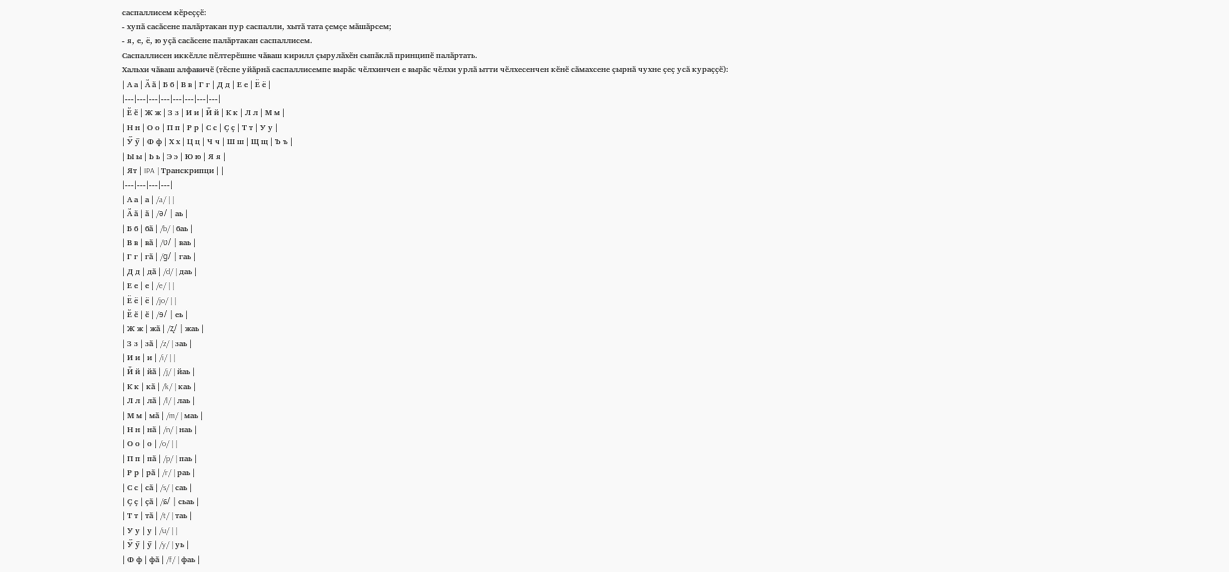саспаллисем кӗреҫҫӗ:
- хупӑ сасӑсене палӑртакан пур саспалли, хытӑ тата ҫемҫе мӑшӑрсем;
- я, е, ё, ю уҫӑ сасӑсене палӑртакан саспаллисем.
Саспаллисен иккӗлле пӗлтерӗшне чӑваш кирилл ҫырулӑхӗн сыпӑклӑ принципӗ палӑртать.
Хальхи чӑваш алфавичӗ (тӗспе уйӑрнӑ саспаллисемпе вырӑс чӗлхинчен е вырӑс чӗлхи урлӑ ытти чӗлхесенчен кӗнӗ сӑмахсене ҫырнӑ чухне ҫеҫ усӑ кураҫҫӗ):
| А а | Ӑ ӑ | Б б | В в | Г г | Д д | Е е | Ё ё |
|---|---|---|---|---|---|---|---|
| Ӗ ӗ | Ж ж | З з | И и | Й й | К к | Л л | М м |
| Н н | О о | П п | Р р | С с | Ҫ ҫ | Т т | У у |
| Ӳ ӳ | Ф ф | Х х | Ц ц | Ч ч | Ш ш | Щ щ | Ъ ъ |
| Ы ы | Ь ь | Э э | Ю ю | Я я |
| Ят | IPA | Транскрипци | |
|---|---|---|---|
| А а | а | /a/ | |
| Ӑ ӑ | ӑ | /ə/ | аь |
| Б б | бӑ | /b/ | баь |
| В в | вӑ | /ʋ/ | ваь |
| Г г | гӑ | /ɡ/ | гаь |
| Д д | дӑ | /d/ | даь |
| Е е | е | /e/ | |
| Ё ё | ё | /jo/ | |
| Ӗ ӗ | ӗ | /ɘ/ | еь |
| Ж ж | жӑ | /ʐ/ | жаь |
| З з | зӑ | /z/ | заь |
| И и | и | /i/ | |
| Й й | йӑ | /j/ | йаь |
| К к | кӑ | /k/ | каь |
| Л л | лӑ | /l/ | лаь |
| М м | мӑ | /m/ | маь |
| Н н | нӑ | /n/ | наь |
| О о | о | /o/ | |
| П п | пӑ | /p/ | паь |
| Р р | рӑ | /r/ | раь |
| С с | сӑ | /s/ | саь |
| Ҫ ҫ | ҫӑ | /ɕ/ | сьаь |
| Т т | тӑ | /t/ | таь |
| У у | у | /u/ | |
| Ӳ ӳ | ӳ | /y/ | уь |
| Ф ф | фӑ | /f/ | фаь |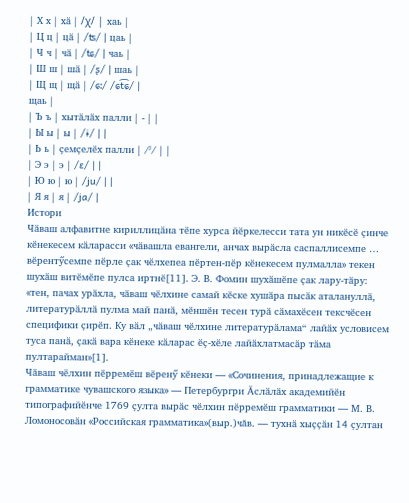| Х х | хӑ | /χ/ | хаь |
| Ц ц | цӑ | /ʦ/ | цаь |
| Ч ч | чӑ | /ʨ/ | чаь |
| Ш ш | шӑ | /ʂ/ | шаь |
| Щ щ | щӑ | /ɕː/ /ɕt͡ɕ/ |
щаь |
| Ъ ъ | хытӑлӑх палли | - | |
| Ы ы | ы | /ɨ/ | |
| Ь ь | ҫемҫелӗх палли | /ʲ/ | |
| Э э | э | /ɛ/ | |
| Ю ю | ю | /ju/ | |
| Я я | я | /ja/ |
Истори
Чӑваш алфавитне кириллицӑна тӗпе хурса йӗркелесси тата ун никӗсӗ ҫинче кӗнекесем кӑларасси «чӑвашла евангели, анчах вырӑсла саспаллисемпе … вӗрентӳсемпе пӗрле ҫак чӗлхепеа пӗртен-пӗр кӗнекесем пулмалла» текен шухӑш витӗмӗпе пулса иртнӗ[11]. Э. В. Фомин шухӑшӗпе ҫак лару-тӑру: «тен, пачах урӑхла, чӑваш чӗлхине самай кӗске хушӑра пысӑк аталануллӑ, литературӑллӑ пулма май панӑ, мӗншӗн тесен турӑ сӑмахӗсен тексчӗсен специфики ҫирӗп. Ку вӑл „чӑваш чӗлхине литературӑлама“ лайӑх условисем туса панӑ, ҫакӑ вара кӗнеке кӑларас ӗҫ-хӗле лайӑхлатмасӑр тӑма пултарайман»[1].
Чӑваш чӗлхин пӗрремӗш вӗренӳ кӗнеки — «Сочинения, принадлежащие к грамматике чувашского языка» — Петербургри Ӑслӑлӑх академийӗн типографийӗнче 1769 ҫулта вырӑс чӗлхин пӗрремӗш грамматики — М. В. Ломоносовӑн «Российская грамматика»(выр.)чăв. — тухнӑ хыҫҫӑн 14 ҫултан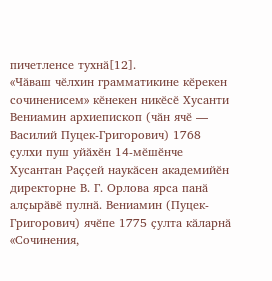пичетленсе тухнӑ[12].
«Чӑваш чӗлхин грамматикине кӗрекен сочиненисем» кӗнекен никӗсӗ Хусанти Вениамин архиепископ (чӑн ячӗ — Василий Пуцек-Григорович) 1768 ҫулхи пуш уйӑхӗн 14-мӗшӗнче Хусантан Раҫҫей наукӑсен академийӗн директорне В. Г. Орлова ярса панӑ алҫырӑвӗ пулнӑ. Вениамин (Пуцек-Григорович) ячӗпе 1775 ҫулта кӑларнӑ «Сочинения,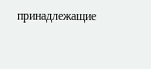принадлежащие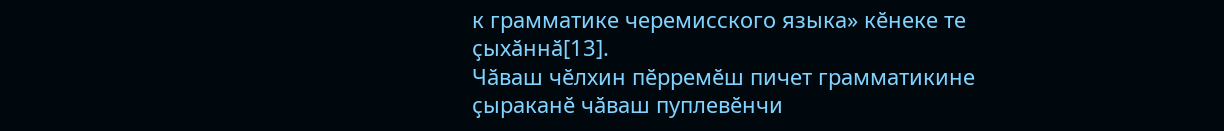к грамматике черемисского языка» кӗнеке те ҫыхӑннӑ[13].
Чӑваш чӗлхин пӗрремӗш пичет грамматикине ҫыраканӗ чӑваш пуплевӗнчи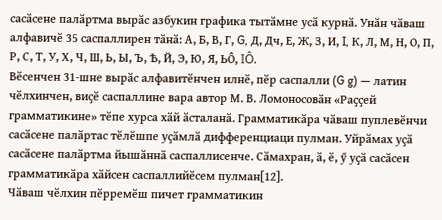сасӑсене палӑртма вырӑс азбукин графика тытӑмне усӑ курнӑ. Унӑн чӑваш алфавичӗ 35 саспаллирен тӑнӑ: А, Б, В, Г, G, Д, Дч, Е, Ж, З, И, I, К, Л, М, Н, О, П, Р, С, Т, У, Х, Ч, Ш, Ь, Ы, Ъ, Ѣ, Й, Э, Ю, Я, ЬÔ, IÔ.
Вӗсенчен 31-шне вырӑс алфавитӗнчен илнӗ, пӗр саспалли (G g) — латин чӗлхинчен, виҫӗ саспаллине вара автор М. В. Ломоносовӑн «Раҫҫей грамматикине» тӗпе хурса хӑй ӑсталанӑ. Грамматикӑра чӑваш пуплевӗнчи сасӑсене палӑртас тӗлӗшпе уҫӑмлӑ дифференциаци пулман. Уйрӑмах уҫӑ сасӑсене палӑртма йышӑннӑ саспаллисенче. Сӑмахран, ӑ, ӗ, ӳ уҫӑ сасӑсен грамматикӑра хӑйсен саспаллийӗсем пулман[12].
Чӑваш чӗлхин пӗрремӗш пичет грамматикин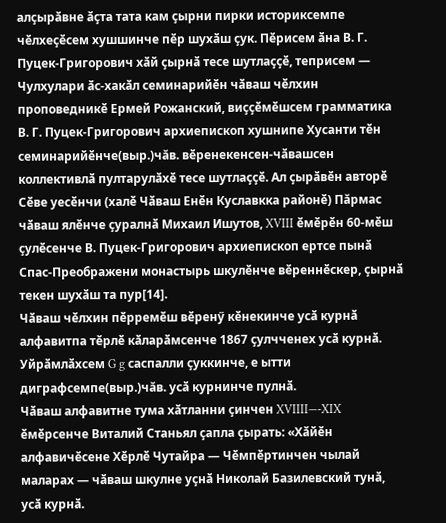алҫырӑвне ӑҫта тата кам ҫырни пирки историксемпе чӗлхеҫӗсем хушшинче пӗр шухӑш ҫук. Пӗрисем ӑна В. Г. Пуцек-Григорович хӑй ҫырнӑ тесе шутлаҫҫӗ, теприсем — Чулхулари ӑс-хакӑл семинарийӗн чӑваш чӗлхин проповедникӗ Ермей Рожанский, виҫҫӗмӗшсем грамматика В. Г. Пуцек-Григорович архиепископ хушнипе Хусанти тӗн семинарийӗнче(выр.)чăв. вӗренекенсен-чӑвашсен коллективлӑ пултарулӑхӗ тесе шутлаҫҫӗ. Ал ҫырӑвӗн авторӗ Сӗве уесӗнчи (халӗ Чӑваш Енӗн Куславкка районӗ) Пăрмас чӑваш ялӗнче ҫуралнӑ Михаил Ишутов, XVIII ӗмӗрӗн 60-мӗш ҫулӗсенче В. Пуцек-Григорович архиепископ ертсе пынӑ Спас-Преображени монастырь шкулӗнче вӗреннӗскер, ҫырнӑ текен шухӑш та пур[14].
Чӑваш чӗлхин пӗрремӗш вӗренӳ кӗнекинче усӑ курнӑ алфавитпа тӗрлӗ кӑларӑмсенче 1867 ҫулчченех усӑ курнӑ. Уйрӑмлӑхсем G g саспалли ҫуккинче, е ытти диграфсемпе(выр.)чăв. усӑ курнинче пулнӑ.
Чӑваш алфавитне тума хӑтланни ҫинчен XVIIII—-XIX ӗмӗрсенче Виталий Станьял ҫапла ҫырать: «Хӑйӗн алфавичӗсене Хӗрлӗ Чутайра — Чӗмпӗртинчен чылай маларах — чӑваш шкулне уҫнӑ Николай Базилевский тунӑ, усӑ курнӑ.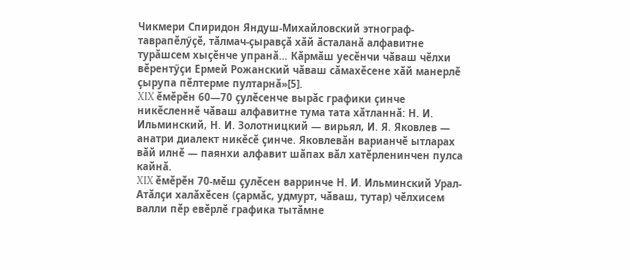Чикмери Спиридон Яндуш-Михайловский этнограф-таврапӗлӳҫӗ, тӑлмач-ҫыравҫӑ хӑй ӑсталанӑ алфавитне турӑшсем хыҫӗнче упранӑ… Кӑрмӑш уесӗнчи чӑваш чӗлхи вӗрентӳҫи Ермей Рожанский чӑваш сӑмахӗсене хӑй манерлӗ ҫырупа пӗлтерме пултарнӑ»[5].
XIX ӗмӗрӗн 60—70 ҫулӗсенче вырӑс графики ҫинче никӗсленнӗ чӑваш алфавитне тума тата хӑтланнӑ: Н. И. Ильминский, Н. И. Золотницкий — вирьял, И. Я. Яковлев — анатри диалект никӗсӗ ҫинче. Яковлевӑн варианчӗ ытларах вӑй илнӗ — паянхи алфавит шӑпах вӑл хатӗрленинчен пулса кайнӑ.
XIX ӗмӗрӗн 70-мӗш ҫулӗсен варринче Н. И. Ильминский Урал-Атӑлҫи халӑхӗсен (ҫармӑс, удмурт, чӑваш, тутар) чӗлхисем валли пӗр евӗрлӗ графика тытӑмне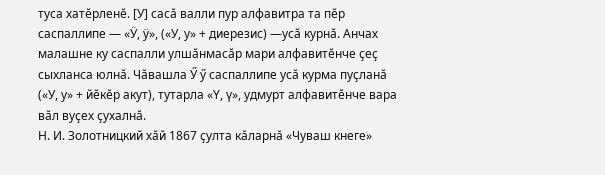туса хатӗрленӗ. [У] сасӑ валли пур алфавитра та пӗр саспаллипе — «Ӱ, ӱ», («У, у» + диерезис) —усӑ курнӑ. Анчах малашне ку саспалли улшӑнмасӑр мари алфавитӗнче ҫеҫ сыхланса юлнӑ. Чӑвашла Ӳ ӳ саспаллипе усӑ курма пуҫланӑ («У, у» + йӗкӗр акут), тутарла «Ү, ү», удмурт алфавитӗнче вара вӑл вуҫех ҫухалнӑ.
Н. И. Золотницкий хӑй 1867 ҫулта кӑларнӑ «Чуваш кнеге»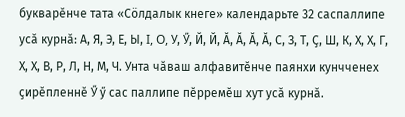букварӗнче тата «Сöлдалык кнеге» календарьте 32 саспаллипе усӑ курнӑ: А, Я, Э, Е, Ы, I, O, У, Ӳ, Й, Й, Ӑ, Ӑ, Ӑ, Ӑ, С, З, Т, Ҫ, Ш, К, Х, Х, Г, Х, Х, В, Р, Л, Н, М, Ч. Унта чӑваш алфавитӗнче паянхи кунчченех ҫирӗпленнӗ Ӳ ӳ сас паллипе пӗрремӗш хут усӑ курнӑ.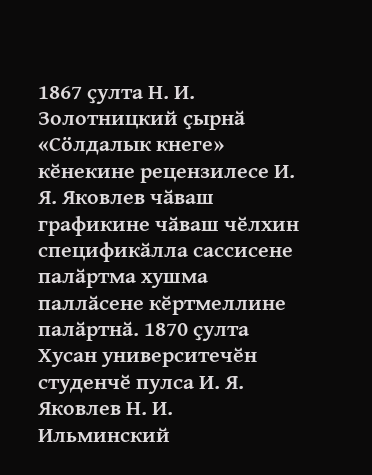1867 ҫулта Н. И. Золотницкий ҫырнӑ «Сöлдалык кнеге» кӗнекине рецензилесе И. Я. Яковлев чӑваш графикине чӑваш чӗлхин спецификӑлла сассисене палӑртма хушма паллӑсене кӗртмеллине палӑртнӑ. 1870 ҫулта Хусан университечӗн студенчӗ пулса И. Я. Яковлев Н. И. Ильминский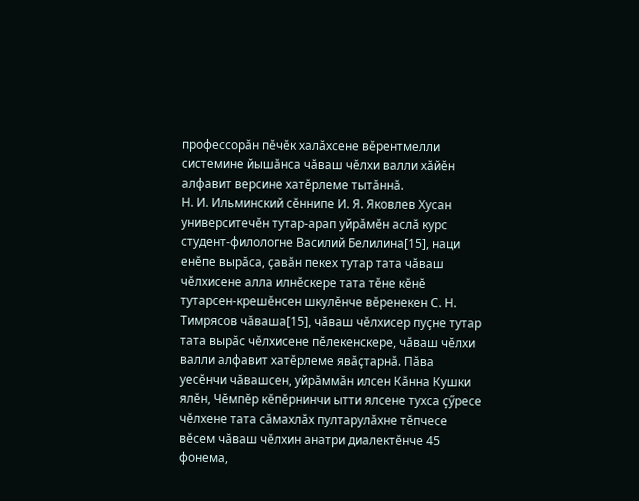профессорӑн пӗчӗк халӑхсене вӗрентмелли системине йышӑнса чӑваш чӗлхи валли хӑйӗн алфавит версине хатӗрлеме тытӑннӑ.
Н. И. Ильминский сӗннипе И. Я. Яковлев Хусан университечӗн тутар-арап уйрӑмӗн аслӑ курс студент-филологне Василий Белилина[15], наци енӗпе вырӑса, ҫавӑн пекех тутар тата чӑваш чӗлхисене алла илнӗскере тата тӗне кӗнӗ тутарсен-крешӗнсен шкулӗнче вӗренекен С. Н. Тимрясов чӑваша[15], чӑваш чӗлхисер пуҫне тутар тата вырӑс чӗлхисене пӗлекенскере, чӑваш чӗлхи валли алфавит хатӗрлеме явӑҫтарнӑ. Пӑва уесӗнчи чӑвашсен, уйрӑммӑн илсен Кӑнна Кушки ялӗн, Чӗмпӗр кӗпӗрнинчи ытти ялсене тухса ҫӳресе чӗлхене тата сӑмахлӑх пултарулӑхне тӗпчесе вӗсем чӑваш чӗлхин анатри диалектӗнче 45 фонема,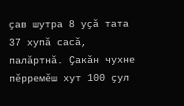ҫав шутра 8 уҫӑ тата 37 хупӑ сасӑ, палӑртнӑ. Ҫакӑн чухне пӗрремӗш хут 100 ҫул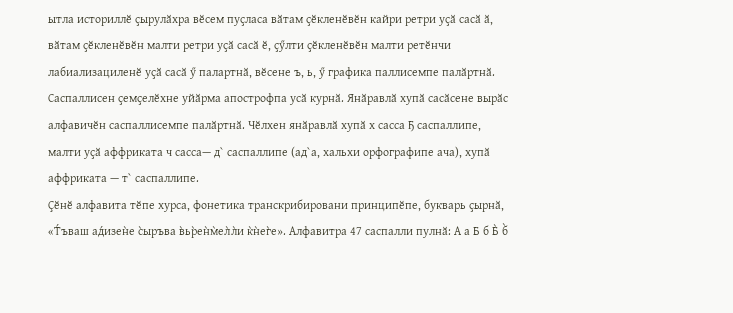ытла историллӗ ҫырулӑхра вӗсем пуҫласа вӑтам ҫӗкленӗвӗн кайри ретри уҫӑ сасӑ ӑ, вӑтам ҫӗкленӗвӗн малти ретри уҫӑ сасӑ ӗ, ҫӳлти ҫӗкленӗвӗн малти ретӗнчи лабиализациленӗ уҫӑ сасӑ ӳ палартнӑ, вӗсене ъ, ь, ӳ графика паллисемпе палӑртнӑ. Саспаллисен ҫемҫелӗхне уйӑрма апострофпа усӑ курнӑ. Янӑравлӑ хупӑ сасӑсене вырӑс алфавичӗн саспаллисемпе палӑртнӑ. Чӗлхен янӑравлӑ хупӑ х сасса Ҕ саспаллипе, малти уҫӑ аффриката ч сасса— д` саспаллипе (ад`а, хальхи орфографипе ача), хупӑ аффриката — т` саспаллипе.
Ҫӗнӗ алфавита тӗпе хурса, фонетика транскрибировани принципӗпе, букварь ҫырнӑ, «Т́ъваш ад́изен̀е с̀ыръва в̀ьр̀ен̀м̀ел̀л̀и к̀н̀ег̀е». Алфавитра 47 саспалли пулнӑ: А а Б б Б̀ б̀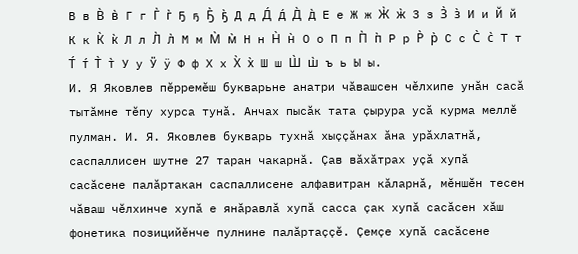В в В̀ в̀ Г г Г̀ г̀ Ҕ ҕ Ҕ̀ ҕ̀ Д д Д́ д́ Д̀ д̀ Е е Ж ж Ж̀ ж̀ З з З̀ з̀ И и Й й К к К̀ к̀ Л л Л̀ л̀ М м М̀ м̀ Н н Н̀ н̀ О о П п П̀ п̀ Р р Р̀ р̀ С с С̀ с̀ Т т Т́ т́ Т̀ т̀ У у Ӱ ӱ Ф ф Х х Х̀ х̀ Ш ш Ш̀ ш̀ ъ ь Ы ы.
И. Я Яковлев пӗрремӗш букварьне анатри чӑвашсен чӗлхипе унӑн сасӑ тытӑмне тӗпу хурса тунӑ. Анчах пысӑк тата ҫырура усӑ курма меллӗ пулман. И. Я. Яковлев букварь тухнӑ хыҫҫӑнах ӑна урӑхлатнӑ, саспаллисен шутне 27 таран чакарнӑ. Ҫав вӑхӑтрах уҫӑ хупӑ сасӑсене палӑртакан саспаллисене алфавитран кӑларнӑ, мӗншӗн тесен чӑваш чӗлхинче хупӑ е янӑравлӑ хупӑ сасса ҫак хупӑ сасӑсен хӑш фонетика позицийӗнче пулнине палӑртаҫҫӗ. Ҫемҫе хупӑ сасӑсене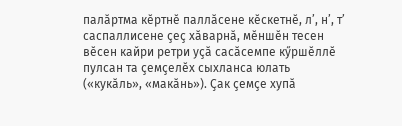палӑртма кӗртнӗ паллӑсене кӗскетнӗ, лʼ, нʼ, тʼ саспаллисене ҫеҫ хӑварнӑ, мӗншӗн тесен вӗсен кайри ретри уҫӑ сасӑсемпе кӳршӗллӗ пулсан та ҫемҫелӗх сыхланса юлать («кукӑль», «макӑнь»). Ҫак ҫемҫе хупӑ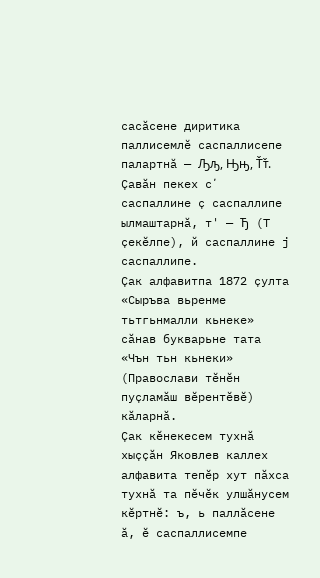сасӑсене диритика паллисемлӗ саспаллисепе палартнӑ — Ԡԡ, Ԣԣ, Т̌т̌. Ҫавӑн пекех сʼ саспаллине ҫ саспаллипе ылмаштарнӑ, т' — Ꚋ (Т ҫекӗлпе), й саспаллине ј саспаллипе.
Ҫак алфавитпа 1872 ҫулта «Сыръва вьренме тьтгьнмалли кьнеке» сӑнав букварьне тата «Чън тьн кьнеки» (Православи тӗнӗн пуҫламӑш вӗрентӗвӗ) кӑларнӑ.
Ҫак кӗнекесем тухнӑ хыҫҫӑн Яковлев каллех алфавита тепӗр хут пӑхса тухнӑ та пӗчӗк улшӑнусем кӗртнӗ: ъ, ь паллӑсене ӑ, ӗ саспаллисемпе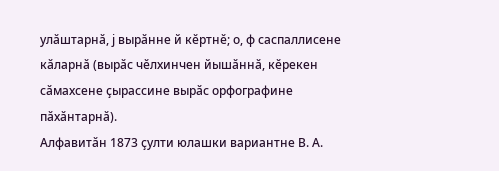улӑштарнӑ, ј вырӑнне й кӗртнӗ; о, ф саспаллисене кӑларнӑ (вырӑс чӗлхинчен йышӑннӑ, кӗрекен сӑмахсене ҫырассине вырӑс орфографине пӑхӑнтарнӑ).
Алфавитӑн 1873 ҫулти юлашки вариантне В. А.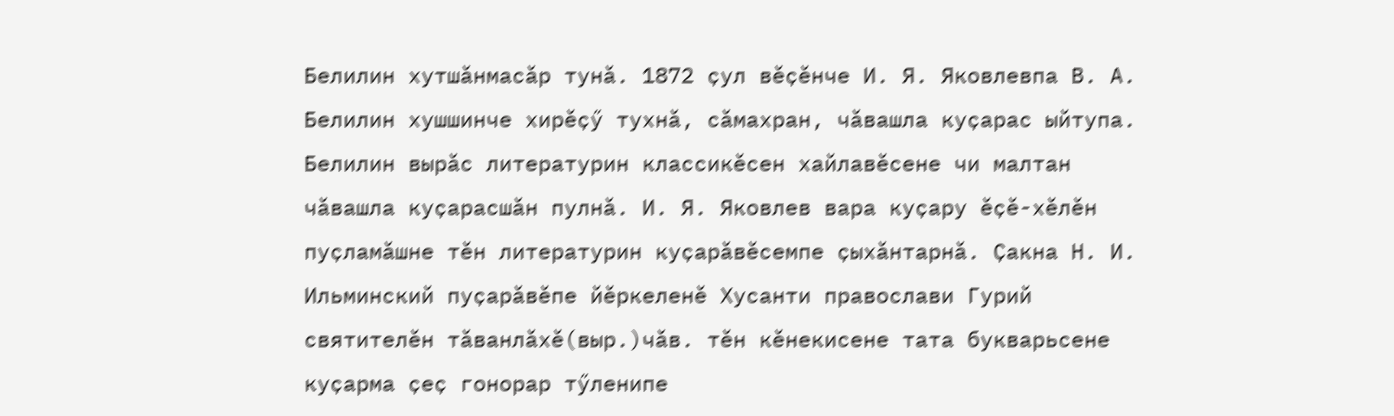Белилин хутшӑнмасӑр тунӑ. 1872 ҫул вӗҫӗнче И. Я. Яковлевпа В. А. Белилин хушшинче хирӗҫӳ тухнӑ, сӑмахран, чӑвашла куҫарас ыйтупа. Белилин вырӑс литературин классикӗсен хайлавӗсене чи малтан чӑвашла куҫарасшӑн пулнӑ. И. Я. Яковлев вара куҫару ӗҫӗ-хӗлӗн пуҫламӑшне тӗн литературин куҫарӑвӗсемпе ҫыхӑнтарнӑ. Ҫакна Н. И. Ильминский пуҫарӑвӗпе йӗркеленӗ Хусанти православи Гурий святителӗн тӑванлӑхӗ(выр.)чăв. тӗн кӗнекисене тата букварьсене куҫарма ҫеҫ гонорар тӳленипе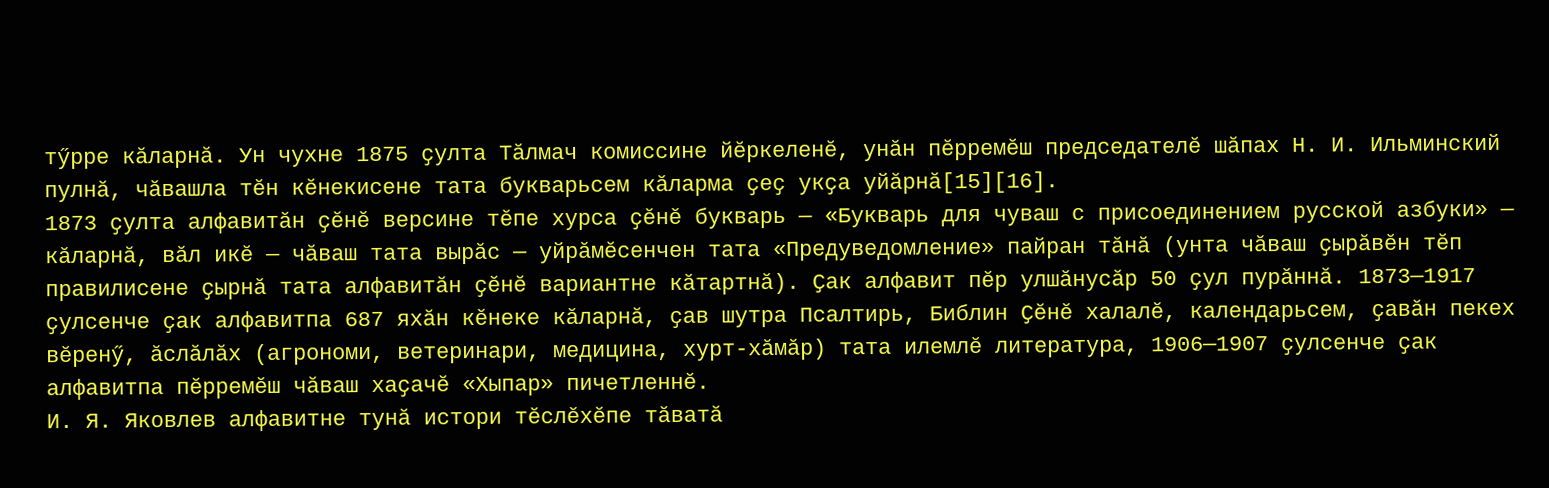тӳрре кӑларнӑ. Ун чухне 1875 ҫулта Тӑлмач комиссине йӗркеленӗ, унӑн пӗрремӗш председателӗ шӑпах Н. И. Ильминский пулнӑ, чӑвашла тӗн кӗнекисене тата букварьсем кӑларма ҫеҫ укҫа уйӑрнӑ[15][16].
1873 ҫулта алфавитӑн ҫӗнӗ версине тӗпе хурса ҫӗнӗ букварь — «Букварь для чуваш с присоединением русской азбуки» — кӑларнӑ, вӑл икӗ — чӑваш тата вырӑс — уйрӑмӗсенчен тата «Предуведомление» пайран тӑнӑ (унта чӑваш ҫырӑвӗн тӗп правилисене ҫырнӑ тата алфавитӑн ҫӗнӗ вариантне кӑтартнӑ). Ҫак алфавит пӗр улшӑнусӑр 50 ҫул пурӑннӑ. 1873—1917 ҫулсенче ҫак алфавитпа 687 яхӑн кӗнеке кӑларнӑ, ҫав шутра Псалтирь, Библин Ҫӗнӗ халалӗ, календарьсем, ҫавӑн пекех вӗренӳ, ӑслӑлӑх (агрономи, ветеринари, медицина, хурт-хӑмӑр) тата илемлӗ литература, 1906—1907 ҫулсенче ҫак алфавитпа пӗрремӗш чӑваш хаҫачӗ «Хыпар» пичетленнӗ.
И. Я. Яковлев алфавитне тунӑ истори тӗслӗхӗпе тӑватӑ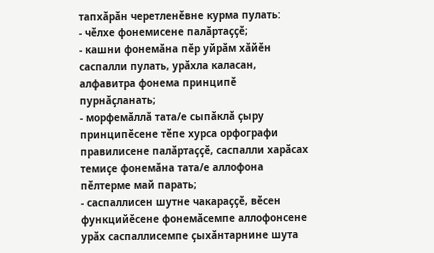тапхӑрӑн черетленӗвне курма пулать:
- чӗлхе фонемисене палӑртаҫҫӗ;
- кашни фонемӑна пӗр уйрӑм хӑйӗн саспалли пулать, урӑхла каласан, алфавитра фонема принципӗ пурнӑҫланать;
- морфемӑллӑ тата/е сыпӑклӑ ҫыру принципӗсене тӗпе хурса орфографи правилисене палӑртаҫҫӗ, саспалли харӑсах темиҫе фонемӑна тата/е аллофона пӗлтерме май парать;
- саспаллисен шутне чакараҫҫӗ, вӗсен функцийӗсене фонемӑсемпе аллофонсене урӑх саспаллисемпе ҫыхӑнтарнине шута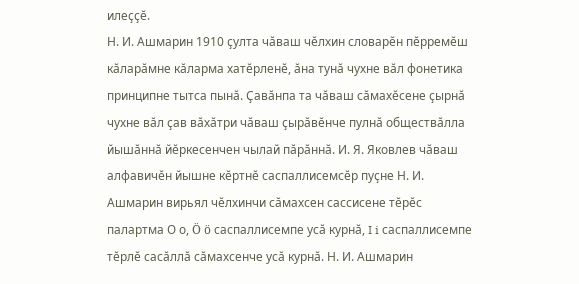илеҫҫӗ.
Н. И. Ашмарин 1910 ҫулта чӑваш чӗлхин словарӗн пӗрремӗш кӑларӑмне кӑларма хатӗрленӗ, ӑна тунӑ чухне вӑл фонетика принципне тытса пынӑ. Ҫавӑнпа та чӑваш сӑмахӗсене ҫырнӑ чухне вӑл ҫав вӑхӑтри чӑваш ҫырӑвӗнче пулнӑ обществӑлла йышӑннӑ йӗркесенчен чылай пӑрӑннӑ. И. Я. Яковлев чӑваш алфавичӗн йышне кӗртнӗ саспаллисемсӗр пуҫне Н. И. Ашмарин вирьял чӗлхинчи сӑмахсен сассисене тӗрӗс палартма О о, Ö ö саспаллисемпе усӑ курнӑ, I i саспаллисемпе тӗрлӗ сасӑллӑ сӑмахсенче усӑ курнӑ. Н. И. Ашмарин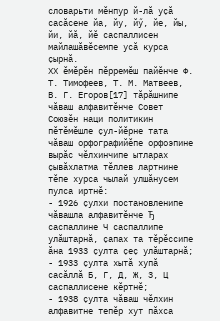словарьти мӗнпур й-лӑ уҫӑ сасӑсене йа, йу, йӳ, йе, йы, йи, йă, йӗ саспаллисен майлашӑвӗсемпе усӑ курса ҫырнӑ.
XX ӗмӗрӗн пӗрремӗш пайӗнче Ф. Т. Тимофеев, Т. М. Матвеев, В. Г. Егоров[17] тӑрӑшнипе чӑваш алфавитӗнче Совет Союзӗн наци политикин пӗтӗмӗшле ҫул-йӗрне тата чӑваш орфографийӗпе орфоэпине вырӑс чӗлхинчипе ытларах ҫывӑхлатма тӗллев лартнине тӗпе хурса чылай улшӑнусем пулса иртнӗ:
- 1926 ҫулхи постановленипе чӑвашла алфавитӗнче Ꚋ саспаллине Ч саспаллипе улӑштарнӑ, ҫапах та тӗрӗссипе ӑна 1933 ҫулта ҫеҫ улӑштарнӑ;
- 1933 ҫулта хытӑ хупӑ сасӑллӑ Б, Г, Д, Ж, З, Ц саспаллисене кӗртнӗ;
- 1938 ҫулта чӑваш чӗлхин алфавитне тепӗр хут пӑхса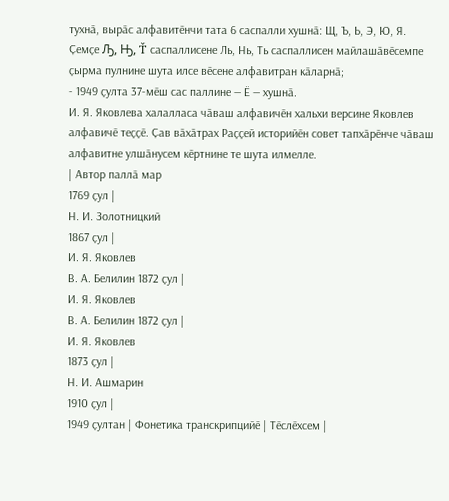тухнӑ, вырӑс алфавитӗнчи тата 6 саспалли хушнӑ: Щ, Ъ, Ь, Э, Ю, Я. Ҫемҫе Ԡ, Ԣ, Ť саспаллисене Ль, Нь, Ть саспаллисен майлашӑвӗсемпе ҫырма пулнине шута илсе вӗсене алфавитран кӑларнӑ;
- 1949 ҫулта 37-мӗш сас паллине — Ё — хушнӑ.
И. Я. Яковлева халалласа чӑваш алфавичӗн хальхи версине Яковлев алфавичӗ теҫҫӗ. Ҫав вӑхӑтрах Раҫҫей историйӗн совет тапхӑрӗнче чӑваш алфавитне улшӑнусем кӗртнине те шута илмелле.
| Автор паллӑ мар
1769 ҫул |
Н. И. Золотницкий
1867 ҫул |
И. Я. Яковлев
В. А. Белилин 1872 ҫул |
И. Я. Яковлев
В. А. Белилин 1872 ҫул |
И. Я. Яковлев
1873 ҫул |
Н. И. Ашмарин
1910 ҫул |
1949 ҫултан | Фонетика транскрипцийӗ | Тӗслӗхсем |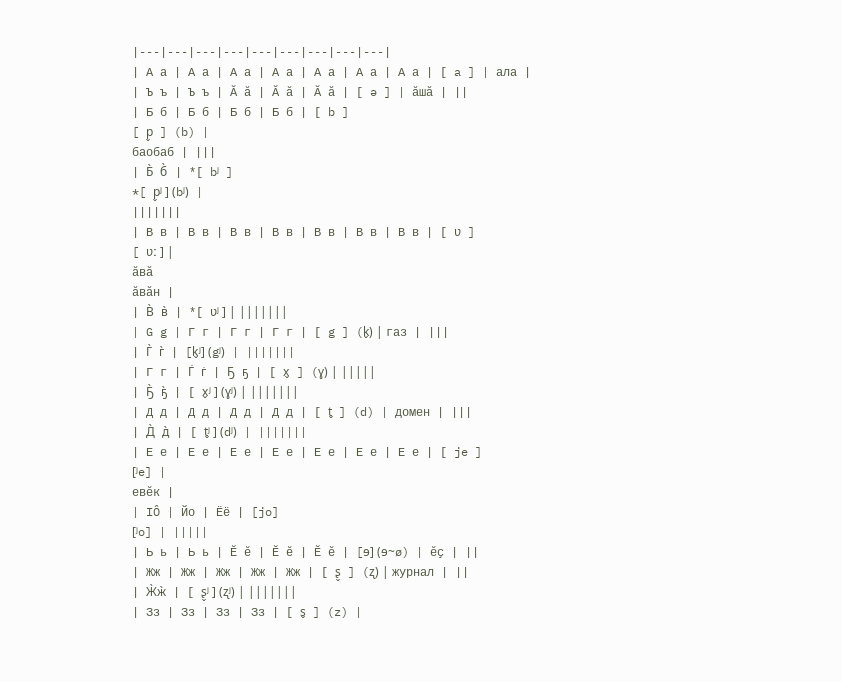|---|---|---|---|---|---|---|---|---|
| А а | А а | А а | А а | А а | А а | А а | [ a ] | ала |
| Ъ ъ | Ъ ъ | Ӑ ӑ | Ӑ ӑ | Ӑ ӑ | [ ə ] | ăшă | ||
| Б б | Б б | Б б | Б б | [ b ]
[ p̬ ] (b) |
баобаб | |||
| Б̀ б̀ | *[ bʲ ]
*[ p̬ʲ ] (bʲ) |
|||||||
| В в | В в | В в | В в | В в | В в | В в | [ ʋ ]
[ ʋː ] |
ăвă
ăвăн |
| В̀ в̀ | *[ ʋʲ ] | |||||||
| G g | Г г | Г г | Г г | [ g ] (k̬) | газ | |||
| Г̀ г̀ | [k̬ʲ] (gʲ) | |||||||
| Г г | Г̇ г̇ | Ҕ ҕ | [ x̬ ] (ɣ) | |||||
| Ҕ̀ ҕ̀ | [ x̬ʲ ] (ɣʲ) | |||||||
| Д д | Д д | Д д | Д д | [ t̬ ] (d) | домен | |||
| Д̀ д̀ | [ t̬ʲ ] (dʲ) | |||||||
| Е е | Е е | Е е | Е е | Е е | Е е | Е е | [ je ]
[ʲe] |
евӗк |
| IÔ | Йо | Ёё | [jo]
[ʲo] | |||||
| Ь ь | Ь ь | Ӗ ӗ | Ӗ ӗ | Ӗ ӗ | [ɘ] (ɘ~ø) | ӗҫ | ||
| Жж | Жж | Жж | Жж | Жж | [ ʂ̬ ] (ʐ) | журнал | ||
| Ж̀ж̀ | [ ʂ̬ʲ ] (ʐʲ) | |||||||
| Зз | Зз | Зз | Зз | [ s̬ ] (z) |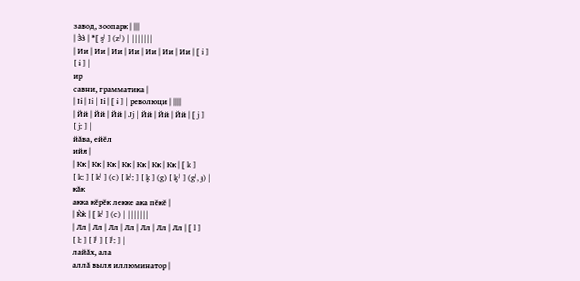завод, зоопарк | |||
| З̀з̀ | *[ s̬ʲ ] (zʲ) | |||||||
| Ии | Ии | Ии | Ии | Ии | Ии | Ии | [ i ]
[ ɨ ] |
ир
савни, грамматика |
| Іі | Ii | Іі | [ ɨ ] | революци | ||||
| Йй | Йй | Йй | Jj | Йй | Йй | Йй | [ j ]
[ jː ] |
йăва, ейӗл
ийя |
| Кк | Кк | Кк | Кк | Кк | Кк | Кк | [ k ]
[ kː ] [ kʲ ] (c) [ kʲː ] [ k̬ ] (g) [ k̬ʲ ] (gʲ, ɟ) |
кăк
акка кӗрӗк лекке ака пӗкӗ |
| К̀к̀ | [ kʲ ] (c) | |||||||
| Лл | Лл | Лл | Лл | Лл | Лл | Лл | [ l ]
[ lː ] [ lʲ ] [ lʲː ] |
лайăх, ала
аллă выля иллюминатор |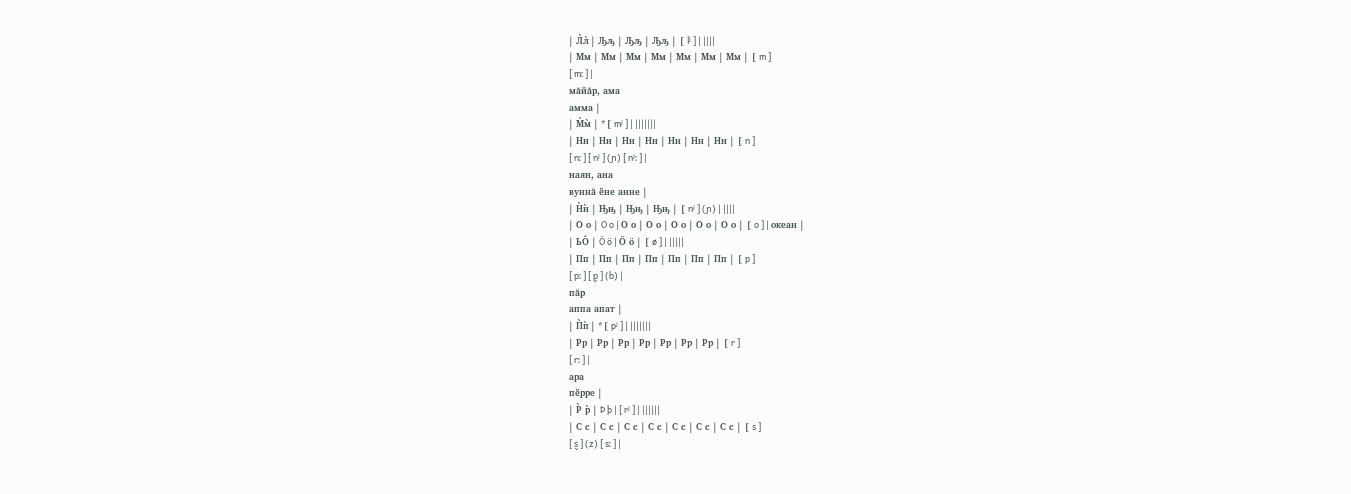| Л̀л̀ | Ԡԡ | Ԡԡ | Ԡԡ | [ lʲ ] | ||||
| Мм | Мм | Мм | Мм | Мм | Мм | Мм | [ m ]
[ mː ] |
мăйăр, ама
амма |
| М̀м̀ | *[ mʲ ] | |||||||
| Нн | Нн | Нн | Нн | Нн | Нн | Нн | [ n ]
[ nː ] [ nʲ ] (ɲ) [ nʲː ] |
наян, ана
вуннă ӗне анне |
| Н̀н̀ | Ԣԣ | Ԣԣ | Ԣԣ | [ nʲ ] (ɲ) | ||||
| О о | O o | О о | О о | О о | О о | О о | [ o ] | океан |
| ЬÔ | Ö ö | Ӧ ӧ | [ ø ] | |||||
| Пп | Пп | Пп | Пп | Пп | Пп | Пп | [ p ]
[ pː ] [ p̬ ] (b) |
пăр
аппа апат |
| П̀п̀ | *[ pʲ ] | |||||||
| Рр | Рр | Рр | Рр | Рр | Рр | Рр | [ r ]
[ rː ] |
ара
пӗрре |
| Р̀ р̀ | Þ þ | [ rʲ ] | ||||||
| С с | С с | С с | С с | С с | С с | С с | [ s ]
[ s̬ ] (z) [ sː ] |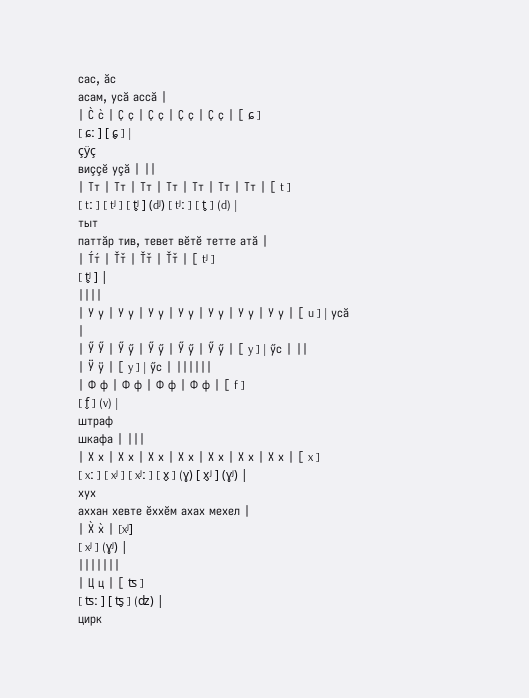сас, ăс
асам, усă ассă |
| С̀ с̀ | Ҫ ҫ | Ҫ ҫ | Ҫ ҫ | Ҫ ҫ | [ ɕ ]
[ ɕː ] [ ɕ̬ ] |
çÿç
виççӗ уçă | ||
| Тт | Тт | Тт | Тт | Тт | Тт | Тт | [ t ]
[ tː ] [ tʲ ] [ t̬ʲ ] (dʲ) [ tʲː ] [ t̬ ] (d) |
тыт
паттăр тив, тевет вӗтӗ тетте атă |
| Т́т́ | Ťт̌ | Ťт̌ | Ťт̌ | [ tʲ ]
[ t̬ʲ ] |
||||
| У у | У у | У у | У у | У у | У у | У у | [ u ] | усă |
| Ӳ Ӳ | Ӳ ӳ | Ӳ ӳ | Ӳ ӳ | Ӳ ӳ | [ y ] | ӳс | ||
| Ӱ ӱ | [ y ] | ӳс | ||||||
| Ф ф | Ф ф | Ф ф | Ф ф | [ f ]
[ f̬ ] (v) |
штраф
шкафа | |||
| Х х | Х х | Х х | Х х | Х х | Х х | Х х | [ x ]
[ xː ] [ xʲ ] [ xʲː ] [ x̬ ] (ɣ) [ x̬ʲ ] (ɣʲ) |
хух
аххан хевте ӗххӗм ахах мехел |
| Х̀ х̀ | [xʲ]
[ xʲ ] (ɣʲ) |
|||||||
| Ц ц | [ ʦ ]
[ ʦː ] [ ʦ̬ ] (ʣ) |
цирк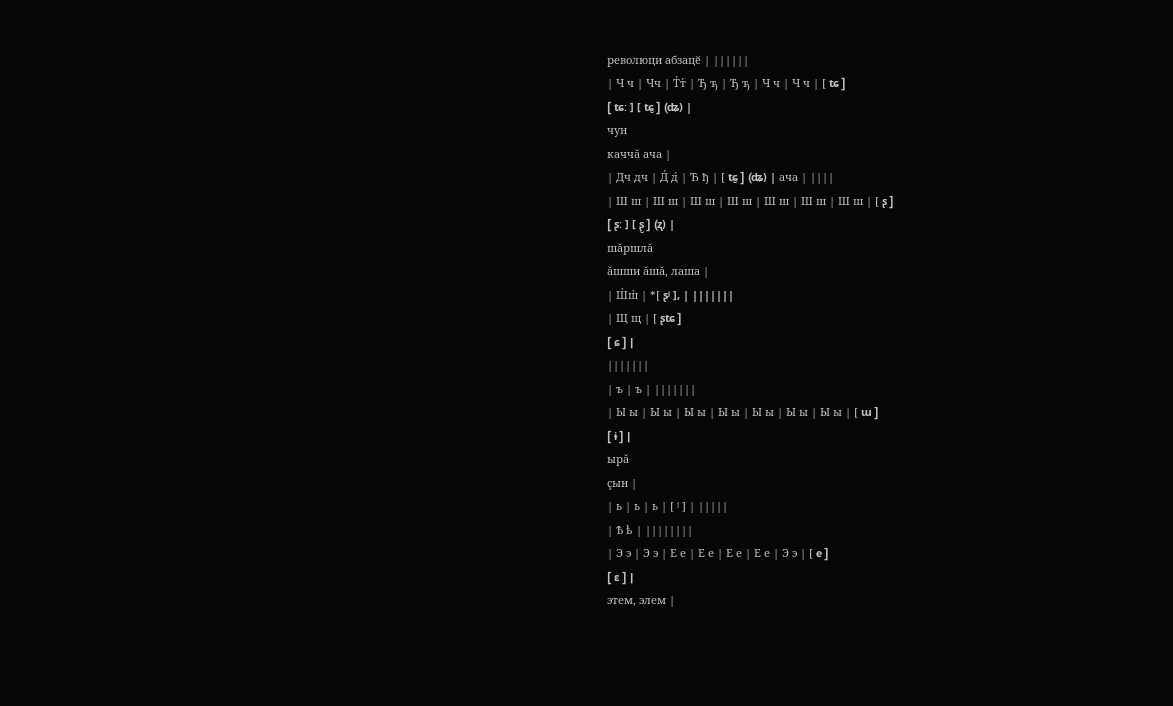революци абзацӗ | ||||||
| Ч ч | Чч | Т́т́ | Ꚋ ꚋ | Ꚋ ꚋ | Ч ч | Ч ч | [ ʨ ]
[ ʨː ] [ ʨ̬ ] (ʥ) |
чун
каччă ача |
| Дч дч | Д́ д́ | Ђ ђ | [ ʨ̬ ] (ʥ) | ача | ||||
| Ш ш | Ш ш | Ш ш | Ш ш | Ш ш | Ш ш | Ш ш | [ ʂ ]
[ ʂː ] [ ʂ̬ ] (ʐ) |
шăршлă
ăшши ăшă, лаша |
| Ш̀ш̀ | *[ ʂʲ ], | |||||||
| Щ щ | [ ʂʨ ]
[ ɕ ] |
|||||||
| ъ | ъ | |||||||
| Ы ы | Ы ы | Ы ы | Ы ы | Ы ы | Ы ы | Ы ы | [ ɯ ]
[ ɨ ] |
ырă
çын |
| ь | ь | ь | [ ʲ ] | |||||
| Ѣ ѣ | ||||||||
| Э э | Э э | Е е | Е е | Е е | Е е | Э э | [ e ]
[ ɛ ] |
этем, элем |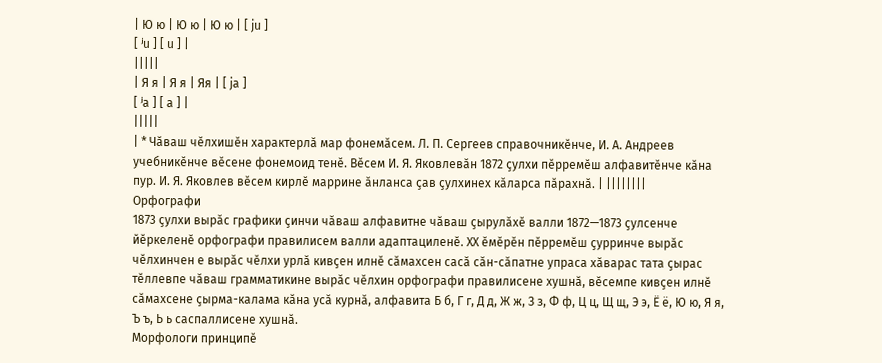| Ю ю | Ю ю | Ю ю | [ ju ]
[ ʲu ] [ u ] |
|||||
| Я я | Я я | Яя | [ ja ]
[ ʲa ] [ a ] |
|||||
| * Чӑваш чӗлхишӗн характерлӑ мар фонемӑсем. Л. П. Сергеев справочникӗнче, И. А. Андреев учебникӗнче вӗсене фонемоид тенӗ. Вӗсем И. Я. Яковлевӑн 1872 ҫулхи пӗрремӗш алфавитӗнче кӑна пур. И. Я. Яковлев вӗсем кирлӗ маррине ӑнланса ҫав ҫулхинех кӑларса пӑрахнӑ. | ||||||||
Орфографи
1873 ҫулхи вырӑс графики ҫинчи чӑваш алфавитне чӑваш ҫырулӑхӗ валли 1872—1873 ҫулсенче йӗркеленӗ орфографи правилисем валли адаптациленӗ. XX ӗмӗрӗн пӗрремӗш ҫурринче вырӑс чӗлхинчен е вырӑс чӗлхи урлӑ кивҫен илнӗ сӑмахсен сасӑ сӑн-сӑпатне упраса хӑварас тата ҫырас тӗллевпе чӑваш грамматикине вырӑс чӗлхин орфографи правилисене хушнӑ, вӗсемпе кивҫен илнӗ сӑмахсене ҫырма-калама кӑна усӑ курнӑ, алфавита Б б, Г г, Д д, Ж ж, З з, Ф ф, Ц ц, Щ щ, Э э, Ё ё, Ю ю, Я я, Ъ ъ, Ь ь саспаллисене хушнӑ.
Морфологи принципӗ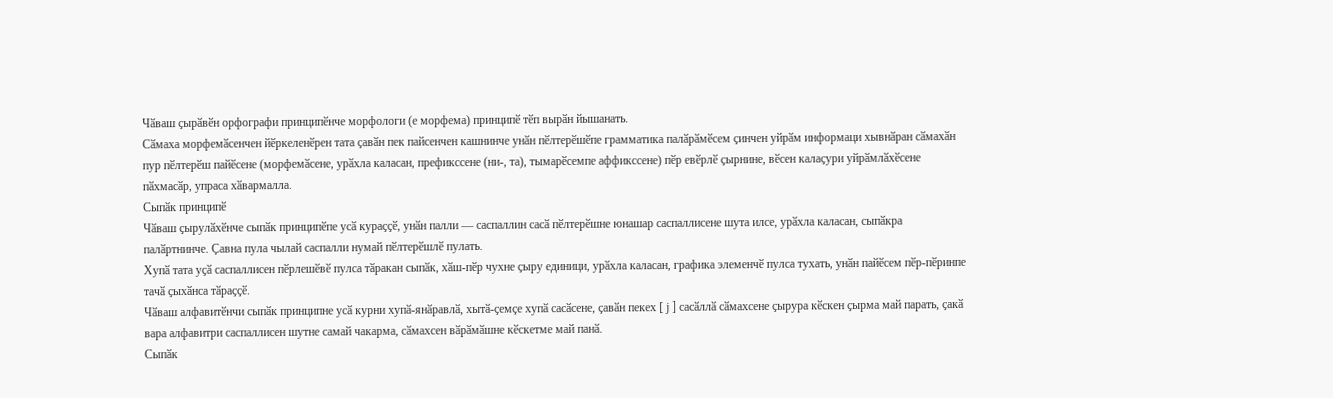Чӑваш ҫырӑвӗн орфографи принципӗнче морфологи (е морфема) принципӗ тӗп вырӑн йышанать.
Сӑмаха морфемӑсенчен йӗркеленӗрен тата ҫавӑн пек пайсенчен кашнинче унӑн пӗлтерӗшӗпе грамматика палӑрӑмӗсем ҫинчен уйрӑм информаци хывнӑран сӑмахӑн пур пӗлтерӗш пайӗсене (морфемӑсене, урӑхла каласан, префикссене (ни-, та), тымарӗсемпе аффикссене) пӗр евӗрлӗ ҫырнине, вӗсен калаҫури уйрӑмлӑхӗсене пӑхмасӑр, упраса хӑвармалла.
Сыпӑк принципӗ
Чӑваш ҫырулӑхӗнче сыпӑк принципӗпе усӑ кураҫҫӗ, унӑн палли — саспаллин сасӑ пӗлтерӗшне юнашар саспаллисене шута илсе, урӑхла каласан, сыпӑкра палӑртнинче. Ҫавна пула чылай саспалли нумай пӗлтерӗшлӗ пулать.
Хупӑ тата уҫӑ саспаллисен пӗрлешӗвӗ пулса тӑракан сыпӑк, хӑш-пӗр чухне ҫыру единици, урӑхла каласан, графика элеменчӗ пулса тухать, унӑн пайӗсем пӗр-пӗринпе тачӑ ҫыхӑнса тӑраҫҫӗ.
Чӑваш алфавитӗнчи сыпӑк принципне усӑ курни хупӑ-янӑравлӑ, хытӑ-ҫемҫе хупӑ сасӑсене, ҫавӑн пекех [ j ] сасӑллӑ сӑмахсене ҫырура кӗскен ҫырма май парать, ҫакӑ вара алфавитри саспаллисен шутне самай чакарма, сӑмахсен вӑрӑмӑшне кӗскетме май панӑ.
Сыпӑк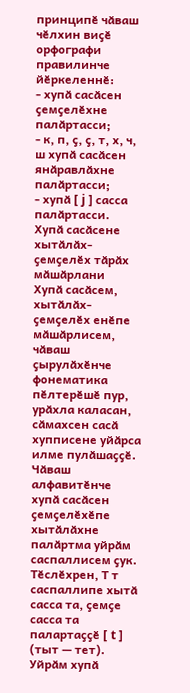принципӗ чӑваш чӗлхин виҫӗ орфографи правилинче йӗркеленнӗ:
- хупӑ сасӑсен ҫемҫелӗхне палӑртасси;
- к, п, ҫ, ҫ, т, х, ч, ш хупӑ сасӑсен янӑравлӑхне палӑртасси;
- хупӑ [ j ] сасса палӑртасси.
Хупӑ сасӑсене хытӑлӑх-ҫемҫелӗх тӑрӑх мӑшӑрлани
Хупӑ сасӑсем, хытӑлӑх-ҫемҫелӗх енӗпе мӑшӑрлисем, чӑваш ҫырулӑхӗнче фонематика пӗлтерӗшӗ пур, урӑхла каласан, сӑмахсен сасӑ хупписене уйӑрса илме пулӑшаҫҫӗ. Чӑваш алфавитӗнче хупӑ сасӑсен ҫемҫелӗхӗпе хытӑлӑхне палӑртма уйрӑм саспаллисем ҫук. Тӗслӗхрен, Т т саспаллипе хытӑ сасса та, ҫемҫе сасса та палартаҫҫӗ [ t ] (тыт — тет).
Уйрӑм хупӑ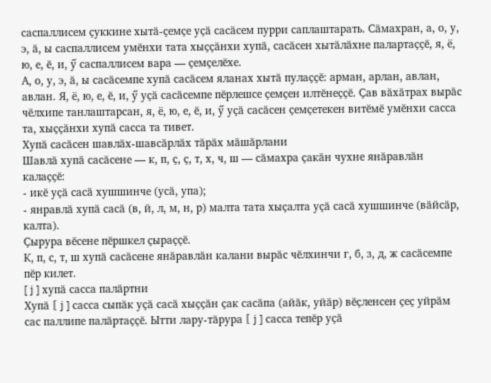саспаллисем ҫуккине хытӑ-ҫемҫе уҫӑ сасӑсем пурри саплаштарать. Сӑмахран, а, о, у, э, ӑ, ы саспаллисем умӗнхи тата хыҫҫӑнхи хупӑ, сасӑсен хытӑлӑхне палартаҫҫӗ, я, ё, ю, е, ӗ, и, ӳ саспаллисем вара — ҫемҫелӗхе.
А, о, у, э, ӑ, ы сасӑсемпе хупӑ сасӑсем яланах хытӑ пулаҫҫӗ: арман, арлан, авлан, авлан. Я, ё, ю, е, ӗ, и, ӳ уҫӑ сасӑсемпе пӗрлешсе ҫемҫен илтӗнеҫҫӗ. Ҫав вӑхӑтрах вырӑс чӗлхипе танлаштарсан, я, ё, ю, е, ӗ, и, ӳ уҫӑ сасӑсен ҫемҫетекен витӗмӗ умӗнхи сасса та, хыҫҫӑнхи хупӑ сасса та тивет.
Хупӑ сасӑсен шавлӑх-шавсӑрлӑх тӑрӑх мӑшӑрлани
Шавлӑ хупӑ сасӑсене — к, п, ҫ, ҫ, т, х, ч, ш — сӑмахра ҫакӑн чухне янӑравлӑн калаҫҫӗ:
- икӗ уҫӑ сасӑ хушшинче (усӑ, упа);
- янравлӑ хупӑ сасӑ (в, й, л, м, н, р) малта тата хыҫалта уҫӑ сасӑ хушшинче (вӑйсӑр, калта).
Ҫырура вӗсене пӗршкел ҫыраҫҫӗ.
К, п, с, т, ш хупӑ сасӑсене янӑравлӑн калани вырӑс чӗлхинчи г, б, з, д, ж сасӑсемпе пӗр килет.
[ j ] хупӑ сасса палӑртни
Хупӑ [ j ] сасса сыпӑк уҫӑ сасӑ хыҫҫӑн ҫак сасӑпа (айӑк, уйӑр) вӗҫленсен ҫеҫ уйрӑм сас паллипе палӑртаҫҫӗ. Ытти лару-тӑрура [ j ] сасса тепӗр уҫӑ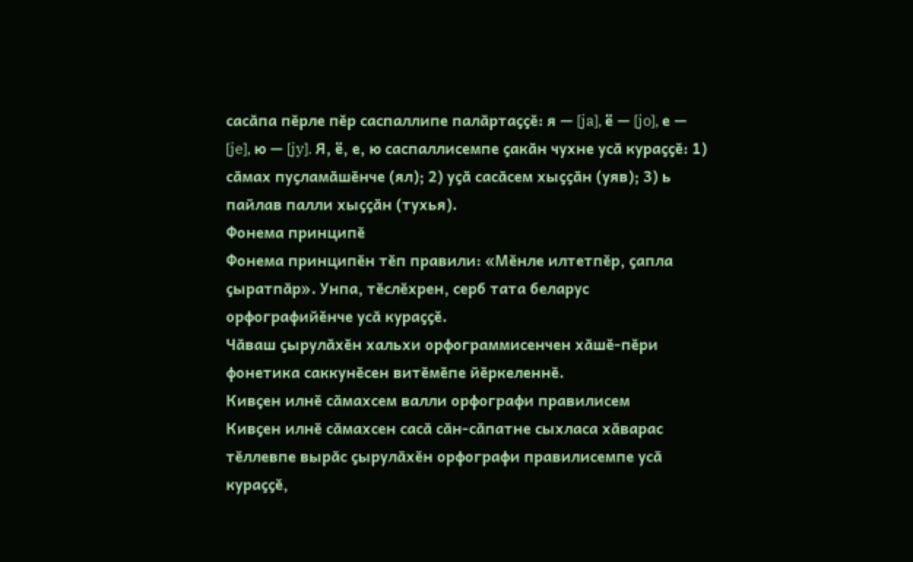сасӑпа пӗрле пӗр саспаллипе палӑртаҫҫӗ: я — [ja], ё — [jo], е — [je], ю — [jy]. Я, ё, е, ю саспаллисемпе ҫакӑн чухне усӑ кураҫҫӗ: 1) сӑмах пуҫламӑшӗнче (ял); 2) уҫӑ сасӑсем хыҫҫӑн (уяв); 3) ь пайлав палли хыҫҫӑн (тухья).
Фонема принципӗ
Фонема принципӗн тӗп правили: «Мӗнле илтетпӗр, ҫапла ҫыратпӑр». Унпа, тӗслӗхрен, серб тата беларус орфографийӗнче усӑ кураҫҫӗ.
Чӑваш ҫырулӑхӗн хальхи орфограммисенчен хӑшӗ-пӗри фонетика саккунӗсен витӗмӗпе йӗркеленнӗ.
Кивҫен илнӗ сӑмахсем валли орфографи правилисем
Кивҫен илнӗ сӑмахсен сасӑ сӑн-сӑпатне сыхласа хӑварас тӗллевпе вырӑс ҫырулӑхӗн орфографи правилисемпе усӑ кураҫҫӗ,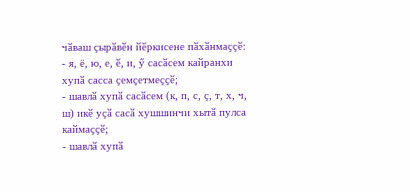чӑваш ҫырӑвӗн йӗркисене пӑхӑнмаҫҫӗ:
- я, ё, ю, е, ӗ, и, ӳ сасӑсем кайранхи хупӑ сасса ҫемҫетмеҫҫӗ;
- шавлӑ хупӑ сасӑсем (к, п, с, ҫ, т, х, ч, ш) икӗ уҫӑ сасӑ хушшинчи хытӑ пулса каймаҫҫӗ;
- шавлӑ хупӑ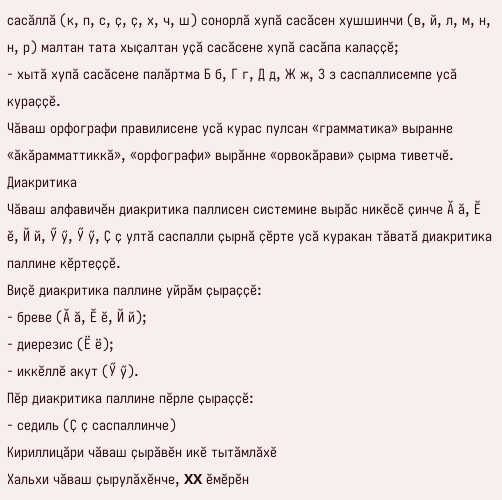сасӑллӑ (к, п, с, ҫ, ҫ, х, ч, ш) сонорлӑ хупӑ сасӑсен хушшинчи (в, й, л, м, н, н, р) малтан тата хыҫалтан уҫӑ сасӑсене хупӑ сасӑпа калаҫҫӗ;
- хытӑ хупӑ сасӑсене палӑртма Б б, Г г, Д д, Ж ж, З з саспаллисемпе усӑ кураҫҫӗ.
Чӑваш орфографи правилисене усӑ курас пулсан «грамматика» выранне «ӑкӑрамматтиккӑ», «орфографи» вырӑнне «орвокӑрави» ҫырма тиветчӗ.
Диакритика
Чӑваш алфавичӗн диакритика паллисен системине вырӑс никӗсӗ ҫинче Ӑ ӑ, Ӗ ӗ, Й й, Ӳ ӳ, Ӳ ӳ, Ҫ ҫ ултӑ саспалли ҫырнӑ ҫӗрте усӑ куракан тӑватӑ диакритика паллине кӗртеҫҫӗ.
Виҫӗ диакритика паллине уйрӑм ҫыраҫҫӗ:
- бреве (Ӑ ӑ, Ӗ ӗ, Й й);
- диерезис (Ё ё);
- иккӗллӗ акут (Ӳ ӳ).
Пӗр диакритика паллине пӗрле ҫыраҫҫӗ:
- седиль (Ҫ ҫ саспаллинче)
Кириллицӑри чӑваш ҫырӑвӗн икӗ тытӑмлӑхӗ
Хальхи чӑваш ҫырулӑхӗнче, XX ӗмӗрӗн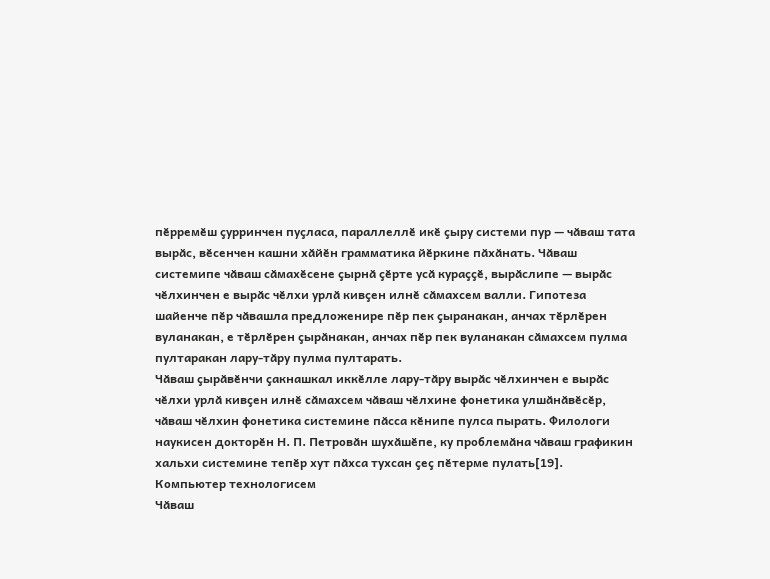пӗрремӗш ҫурринчен пуҫласа, параллеллӗ икӗ ҫыру системи пур — чӑваш тата вырӑс, вӗсенчен кашни хӑйӗн грамматика йӗркине пӑхӑнать. Чӑваш системипе чӑваш сӑмахӗсене ҫырнӑ ҫӗрте усӑ кураҫҫӗ, вырӑслипе — вырӑс чӗлхинчен е вырӑс чӗлхи урлӑ кивҫен илнӗ сӑмахсем валли. Гипотеза шайенче пӗр чӑвашла предложенире пӗр пек ҫыранакан, анчах тӗрлӗрен вуланакан, е тӗрлӗрен ҫырӑнакан, анчах пӗр пек вуланакан сӑмахсем пулма пултаракан лару-тӑру пулма пултарать.
Чӑваш ҫырӑвӗнчи ҫакнашкал иккӗлле лару-тӑру вырӑс чӗлхинчен е вырӑс чӗлхи урлӑ кивҫен илнӗ сӑмахсем чӑваш чӗлхине фонетика улшӑнӑвӗсӗр, чӑваш чӗлхин фонетика системине пӑсса кӗнипе пулса пырать. Филологи наукисен докторӗн Н. П. Петровӑн шухӑшӗпе, ку проблемӑна чӑваш графикин хальхи системине тепӗр хут пӑхса тухсан ҫеҫ пӗтерме пулать[19].
Компьютер технологисем
Чӑваш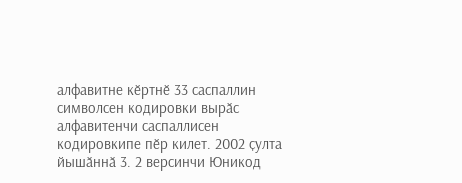алфавитне кӗртнӗ 33 саспаллин символсен кодировки вырӑс алфавитенчи саспаллисен кодировкипе пӗр килет. 2002 ҫулта йышӑннӑ 3. 2 версинчи Юникод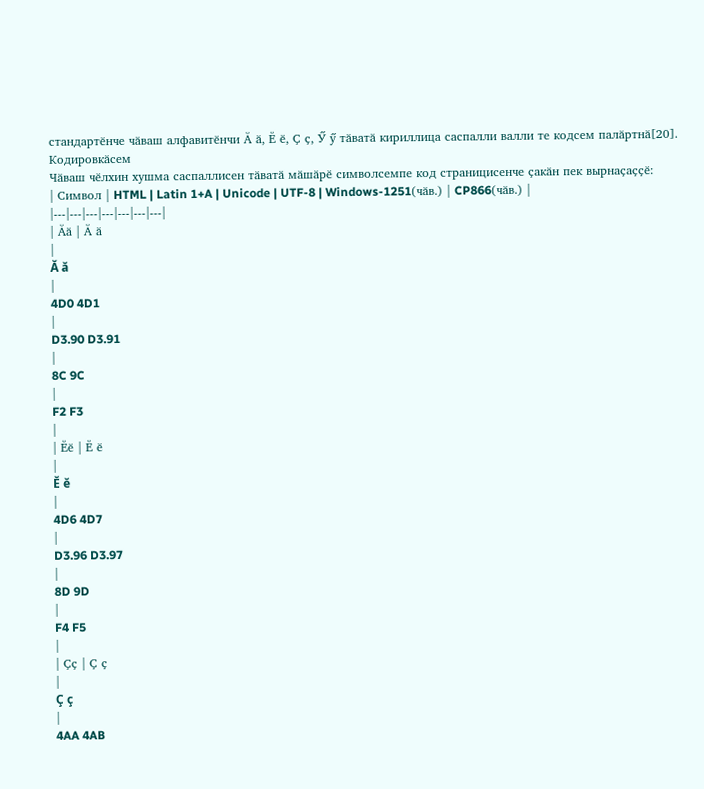стандартӗнче чӑваш алфавитӗнчи Ӑ ӑ, Ӗ ӗ, Ҫ ҫ, Ӳ ӳ тӑватӑ кириллица саспалли валли те кодсем палӑртнӑ[20].
Кодировкӑсем
Чӑваш чӗлхин хушма саспаллисен тӑватӑ мӑшӑрӗ символсемпе код страницисенче ҫакӑн пек вырнаҫаҫҫӗ:
| Символ | HTML | Latin 1+A | Unicode | UTF-8 | Windows-1251(чӑв.) | CP866(чӑв.) |
|---|---|---|---|---|---|---|
| Ӑӑ | Ӑ ӑ
|
Ă ă
|
4D0 4D1
|
D3.90 D3.91
|
8C 9C
|
F2 F3
|
| Ӗӗ | Ӗ ӗ
|
Ĕ ĕ
|
4D6 4D7
|
D3.96 D3.97
|
8D 9D
|
F4 F5
|
| Ҫҫ | Ҫ ҫ
|
Ç ç
|
4AA 4AB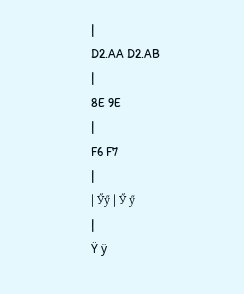|
D2.AA D2.AB
|
8E 9E
|
F6 F7
|
| Ӳӳ | Ӳ ӳ
|
Ÿ ÿ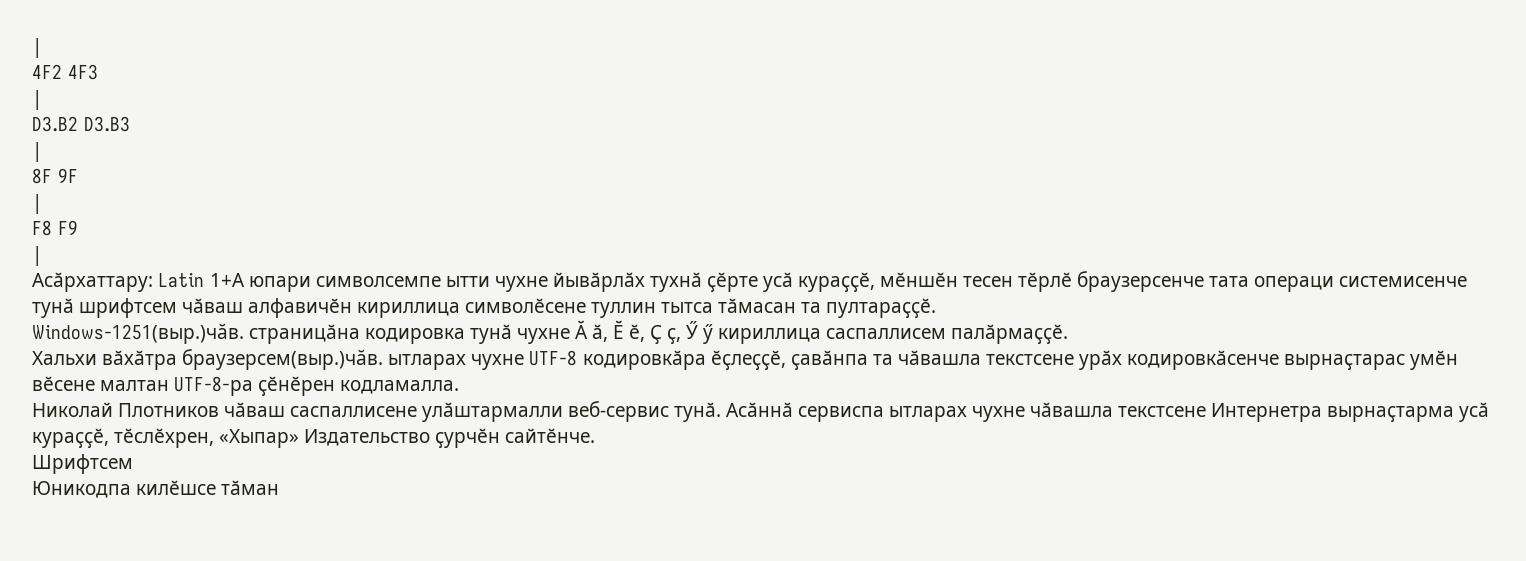|
4F2 4F3
|
D3.B2 D3.B3
|
8F 9F
|
F8 F9
|
Асӑрхаттару: Latin 1+А юпари символсемпе ытти чухне йывӑрлӑх тухнӑ ҫӗрте усӑ кураҫҫӗ, мӗншӗн тесен тӗрлӗ браузерсенче тата операци системисенче тунӑ шрифтсем чӑваш алфавичӗн кириллица символӗсене туллин тытса тӑмасан та пултараҫҫӗ.
Windows-1251(выр.)чăв. страницӑна кодировка тунӑ чухне Ӑ ӑ, Ӗ ӗ, Ҫ ҫ, Ӳ ӳ кириллица саспаллисем палӑрмаҫҫӗ.
Хальхи вӑхӑтра браузерсем(выр.)чăв. ытларах чухне UTF-8 кодировкӑра ӗҫлеҫҫӗ, ҫавӑнпа та чӑвашла текстсене урӑх кодировкӑсенче вырнаҫтарас умӗн вӗсене малтан UTF-8-ра ҫӗнӗрен кодламалла.
Николай Плотников чӑваш саспаллисене улӑштармалли веб-сервис тунӑ. Асӑннӑ сервиспа ытларах чухне чӑвашла текстсене Интернетра вырнаҫтарма усӑ кураҫҫӗ, тӗслӗхрен, «Хыпар» Издательство ҫурчӗн сайтӗнче.
Шрифтсем
Юникодпа килӗшсе тӑман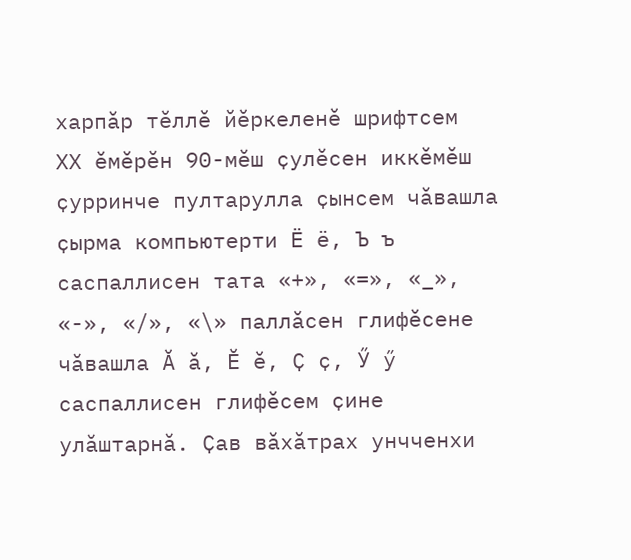харпӑр тӗллӗ йӗркеленӗ шрифтсем
ХХ ӗмӗрӗн 90-мӗш ҫулӗсен иккӗмӗш ҫурринче пултарулла ҫынсем чӑвашла ҫырма компьютерти Ё ё, Ъ ъ саспаллисен тата «+», «=», «_», «-», «/», «\» паллӑсен глифӗсене чӑвашла Ӑ ӑ, Ӗ ӗ, Ҫ ҫ, Ӳ ӳ саспаллисен глифӗсем ҫине улӑштарнӑ. Ҫав вӑхӑтрах унчченхи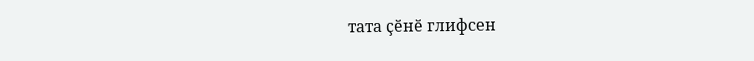тата ҫӗнӗ глифсен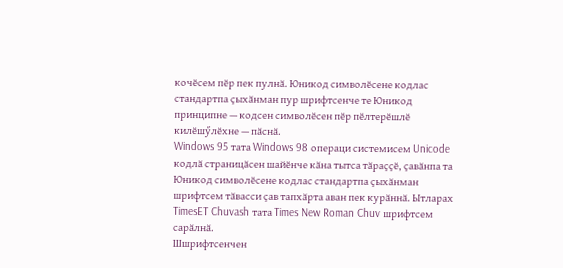кочӗсем пӗр пек пулнӑ. Юникод символӗсене кодлас стандартпа ҫыхӑнман пур шрифтсенче те Юникод принципне — кодсен символӗсен пӗр пӗлтерӗшлӗ килӗшӳлӗхне — пӑснӑ.
Windows 95 тата Windows 98 операци системисем Unicode кодлӑ страницӑсен шайӗнче кӑна тытса тӑраҫҫӗ, ҫавӑнпа та Юникод символӗсене кодлас стандартпа ҫыхӑнман шрифтсем тӑвасси ҫав тапхӑрта аван пек курӑннӑ. Ытларах TimesET Chuvash тата Times New Roman Chuv шрифтсем сарӑлнӑ.
Шшрифтсенчен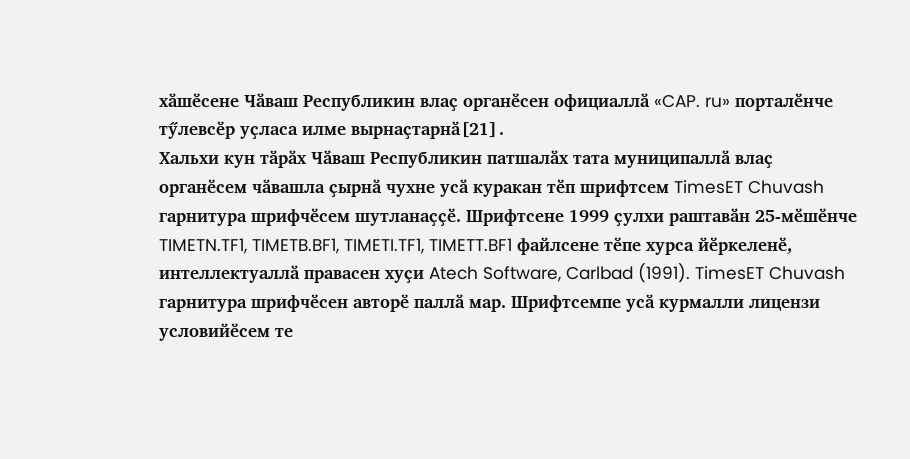хӑшӗсене Чӑваш Республикин влаҫ органӗсен официаллӑ «CAP. ru» порталӗнче тӳлевсӗр уҫласа илме вырнаҫтарнӑ[21].
Хальхи кун тӑрӑх Чӑваш Республикин патшалӑх тата муниципаллӑ влаҫ органӗсем чӑвашла ҫырнӑ чухне усӑ куракан тӗп шрифтсем TimesET Chuvash гарнитура шрифчӗсем шутланаҫҫӗ. Шрифтсене 1999 ҫулхи раштавӑн 25-мӗшӗнче TIMETN.TF1, TIMETB.BF1, TIMETI.TF1, TIMETT.BF1 файлсене тӗпе хурса йӗркеленӗ, интеллектуаллӑ правасен хуҫи Atech Software, Carlbad (1991). TimesET Chuvash гарнитура шрифчӗсен авторӗ паллӑ мар. Шрифтсемпе усӑ курмалли лицензи условийӗсем те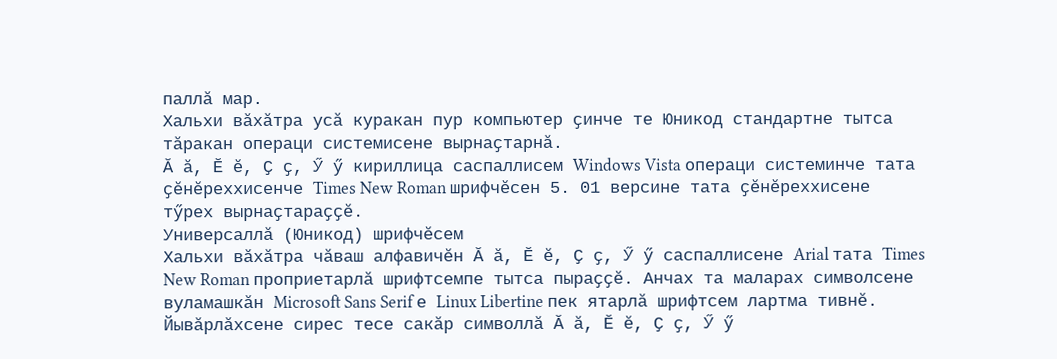паллӑ мар.
Хальхи вӑхӑтра усӑ куракан пур компьютер ҫинче те Юникод стандартне тытса тӑракан операци системисене вырнаҫтарнӑ.
Ӑ ӑ, Ӗ ӗ, Ҫ ҫ, Ӳ ӳ кириллица саспаллисем Windows Vista операци системинче тата ҫӗнӗреххисенче Times New Roman шрифчӗсен 5. 01 версине тата ҫӗнӗреххисене тӳрех вырнаҫтараҫҫӗ.
Универсаллӑ (Юникод) шрифчӗсем
Хальхи вӑхӑтра чӑваш алфавичӗн Ӑ ӑ, Ӗ ӗ, Ҫ ҫ, Ӳ ӳ саспаллисене Arial тата Times New Roman проприетарлӑ шрифтсемпе тытса пыраҫҫӗ. Анчах та маларах символсене вуламашкӑн Microsoft Sans Serif е Linux Libertine пек ятарлӑ шрифтсем лартма тивнӗ.
Йывӑрлӑхсене сирес тесе сакӑр символлӑ Ӑ ӑ, Ӗ ӗ, Ҫ ҫ, Ӳ ӳ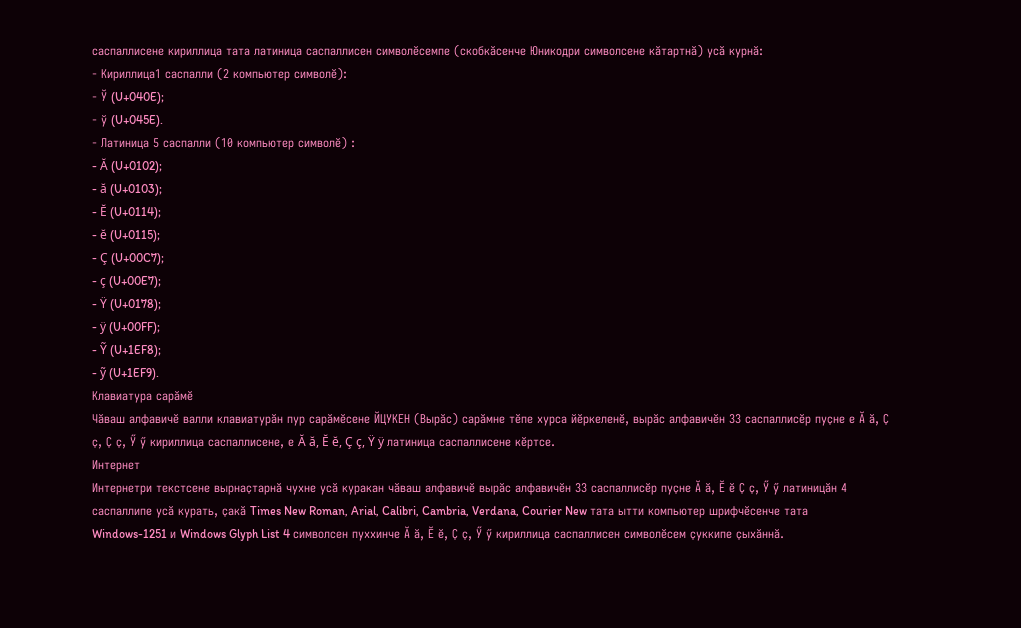саспаллисене кириллица тата латиница саспаллисен символӗсемпе (скобкӑсенче Юникодри символсене кӑтартнӑ) усӑ курнӑ:
- Кириллица1 саспалли (2 компьютер символӗ):
- Ў (U+040E);
- ў (U+045E).
- Латиница 5 саспалли (10 компьютер символӗ) :
- Ă (U+0102);
- ă (U+0103);
- Ĕ (U+0114);
- ĕ (U+0115);
- Ç (U+00C7);
- ç (U+00E7);
- Ÿ (U+0178);
- ÿ (U+00FF);
- Ỹ (U+1EF8);
- ỹ (U+1EF9).
Клавиатура сарӑмӗ
Чӑваш алфавичӗ валли клавиатурӑн пур сарӑмӗсене ЙЦУКЕН (Вырӑс) сарӑмне тӗпе хурса йӗркеленӗ, вырӑс алфавичӗн 33 саспаллисӗр пуҫне е Ӑ ӑ, Ҫ ҫ, Ҫ ҫ, Ӳ ӳ кириллица саспаллисене, е Ă ă, Ĕ ĕ, Ç ç, Ÿ ÿ латиница саспаллисене кӗртсе.
Интернет
Интернетри текстсене вырнаҫтарнӑ чухне усӑ куракан чӑваш алфавичӗ вырӑс алфавичӗн 33 саспаллисӗр пуҫне Ӑ ӑ, Ӗ ӗ Ҫ ҫ, Ӳ ӳ латиницӑн 4 саспаллипе усӑ курать, ҫакӑ Times New Roman, Arial, Calibri, Cambria, Verdana, Courier New тата ытти компьютер шрифчӗсенче тата Windows-1251 и Windows Glyph List 4 символсен пуххинче Ӑ ӑ, Ӗ ӗ, Ҫ ҫ, Ӳ ӳ кириллица саспаллисен символӗсем ҫуккипе ҫыхӑннӑ.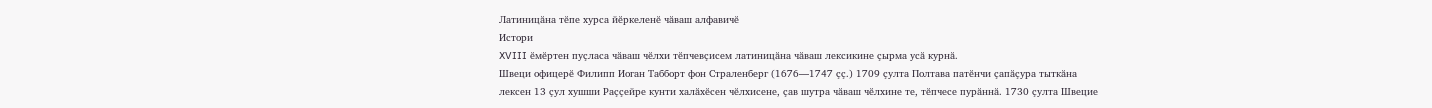Латиницӑна тӗпе хурса йӗркеленӗ чӑваш алфавичӗ
Истори
XVIII ӗмӗртен пуҫласа чӑваш чӗлхи тӗпчевҫисем латиницӑна чӑваш лексикине ҫырма усӑ курнӑ.
Швеци офицерӗ Филипп Иоган Табборт фон Страленберг (1676—1747 ҫҫ.) 1709 ҫулта Полтава патӗнчи ҫапӑҫура тыткӑна лексен 13 ҫул хушши Раҫҫейре кунти халӑхӗсен чӗлхисене, ҫав шутра чӑваш чӗлхине те, тӗпчесе пурӑннӑ. 1730 ҫулта Швецие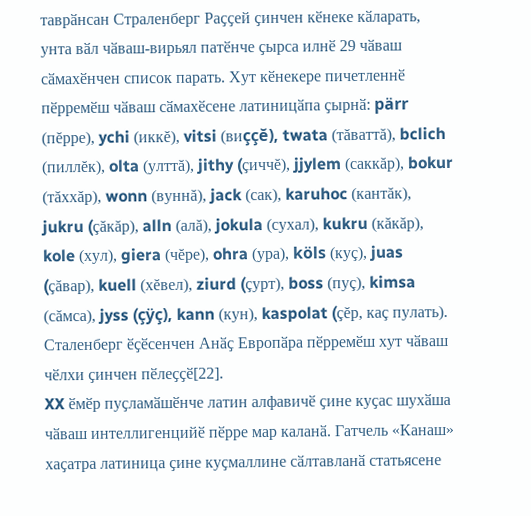таврӑнсан Страленберг Раҫҫей ҫинчен кӗнеке кӑларать, унта вӑл чӑваш-вирьял патӗнче ҫырса илнӗ 29 чӑваш сӑмахӗнчен список парать. Хут кӗнекере пичетленнӗ пӗрремӗш чӑваш сӑмахӗсене латиницӑпа ҫырнӑ: pärr (пĕрре), ychi (иккĕ), vitsi (виççĕ), twata (тăваттă), bclich (пиллĕк), olta (улттă), jithy (çиччĕ), jjylem (саккăр), bokur (тăххăр), wonn (вуннă), jack (сак), karuhoc (кантăк), jukru (çăкăр), alln (алă), jokula (сухал), kukru (кăкăр), kole (хул), giera (чĕре), ohra (ура), köls (куç), juas (çăвар), kuell (хĕвел), ziurd (çурт), boss (пуç), kimsa (сăмса), jyss (çÿç), kann (кун), kaspolat (çĕр, каç пулать).
Сталенберг ӗҫӗсенчен Анӑҫ Европӑра пӗрремӗш хут чӑваш чӗлхи ҫинчен пӗлеҫҫӗ[22].
XX ӗмӗр пуҫламӑшӗнче латин алфавичӗ ҫине куҫас шухӑша чӑваш интеллигенцийӗ пӗрре мар каланӑ. Гатчель «Канаш» хаҫатра латиница ҫине куҫмаллине сӑлтавланӑ статьясене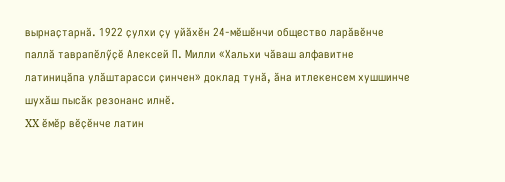вырнаҫтарнӑ. 1922 ҫулхи ҫу уйӑхӗн 24-мӗшӗнчи общество ларӑвӗнче паллӑ таврапӗлӳҫӗ Алексей П. Милли «Хальхи чӑваш алфавитне латиницӑпа улӑштарасси ҫинчен» доклад тунӑ, ӑна итлекенсем хушшинче шухӑш пысӑк резонанс илнӗ.
XX ӗмӗр вӗҫӗнче латин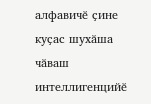алфавичӗ ҫине куҫас шухӑша чӑваш интеллигенцийӗ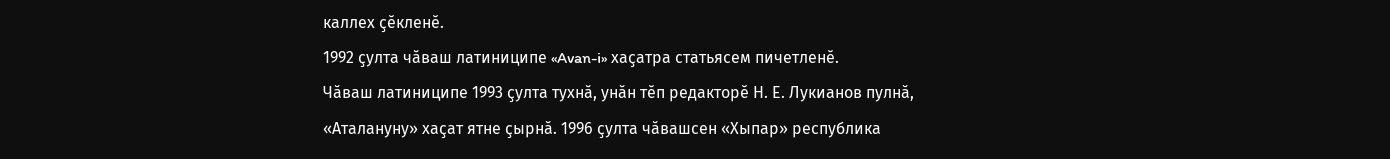каллех ҫӗкленӗ.
1992 ҫулта чӑваш латиниципе «Avan-i» хаҫатра статьясем пичетленӗ.
Чӑваш латиниципе 1993 ҫулта тухнӑ, унӑн тӗп редакторӗ Н. Е. Лукианов пулнӑ, «Аталануну» хаҫат ятне ҫырнӑ. 1996 ҫулта чӑвашсен «Хыпар» республика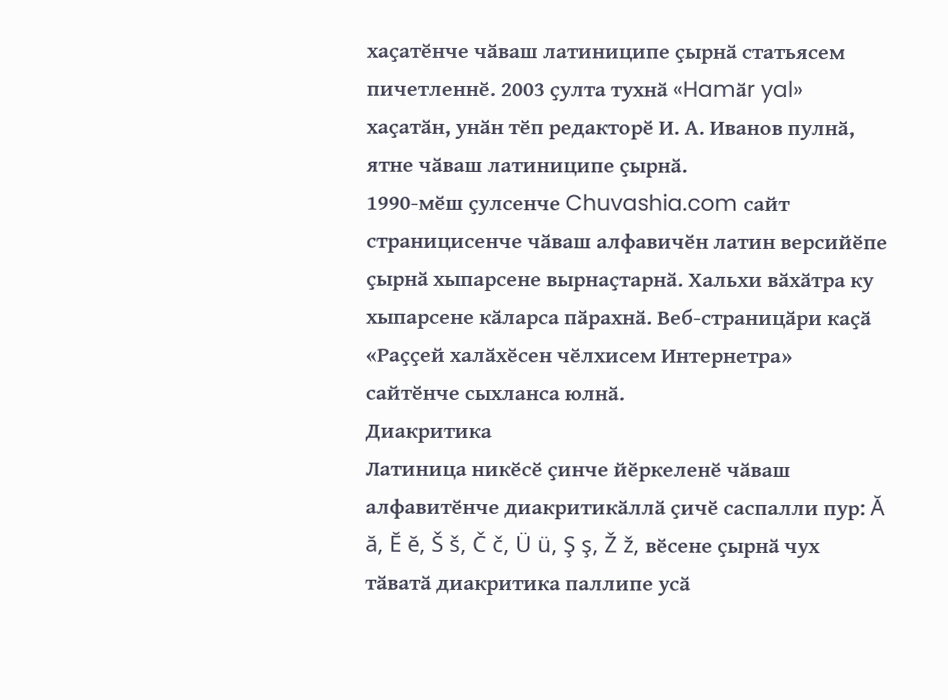хаҫатӗнче чӑваш латиниципе ҫырнӑ статьясем пичетленнӗ. 2003 ҫулта тухнӑ «Hamӑr yal» хаҫатӑн, унӑн тӗп редакторӗ И. А. Иванов пулнӑ, ятне чӑваш латиниципе ҫырнӑ.
1990-мӗш ҫулсенче Chuvashia.com сайт страницисенче чӑваш алфавичӗн латин версийӗпе ҫырнӑ хыпарсене вырнаҫтарнӑ. Хальхи вӑхӑтра ку хыпарсене кӑларса пӑрахнӑ. Веб-страницӑри каҫӑ «Раҫҫей халӑхӗсен чӗлхисем Интернетра» сайтӗнче сыхланса юлнӑ.
Диакритика
Латиница никӗсӗ ҫинче йӗркеленӗ чӑваш алфавитӗнче диакритикӑллӑ ҫичӗ саспалли пур: Ă ă, Ĕ ĕ, Š š, Č č, Ü ü, Ş ş, Ž ž, вӗсене ҫырнӑ чух тӑватӑ диакритика паллипе усӑ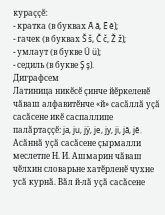кураҫҫӗ:
- кратка (в буквах Ă ă, Ĕ ĕ);
- гачек (в буквах Š š, Č č, Ž ž);
- умлаут (в букве Ü ü);
- седиль (в букве Ş ş).
Диграфсем
Латиница никӗсӗ ҫинче йӗркеленӗ чӑваш алфавитӗнче «й» сасӑллӑ уҫӑ сасӑсене икӗ саспаллипе палӑртаҫҫӗ: ja, ju, jÿ, je, jy, ji, jă, jĕ. Асӑннӑ уҫӑ сасӑсене ҫырмалли меслетпе Н. И. Ашмарин чӑваш чӗлхин словарьне хатӗрленӗ чухне усӑ курнӑ. Вӑл й-лӑ уҫӑ сасӑсене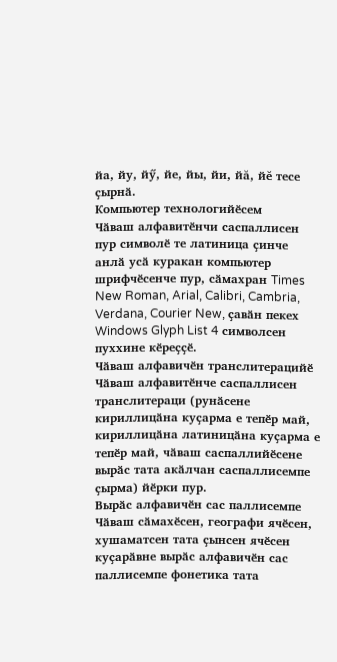йа, йу, йӳ, йе, йы, йи, йă, йĕ тесе ҫырнӑ.
Компьютер технологийӗсем
Чӑваш алфавитӗнчи саспаллисен пур символӗ те латиница ҫинче анлӑ усӑ куракан компьютер шрифчӗсенче пур, сӑмахран Times New Roman, Arial, Calibri, Cambria, Verdana, Courier New, ҫавӑн пекех Windows Glyph List 4 символсен пуххине кӗреҫҫӗ.
Чӑваш алфавичӗн транслитерацийӗ
Чӑваш алфавитӗнче саспаллисен транслитераци (рунӑсене кириллицӑна куҫарма е тепӗр май, кириллицӑна латиницӑна куҫарма е тепӗр май, чӑваш саспаллийӗсене вырӑс тата акӑлчан саспаллисемпе ҫырма) йӗрки пур.
Вырӑс алфавичӗн сас паллисемпе
Чӑваш сӑмахӗсен, географи ячӗсен, хушаматсен тата ҫынсен ячӗсен куҫарӑвне вырӑс алфавичӗн сас паллисемпе фонетика тата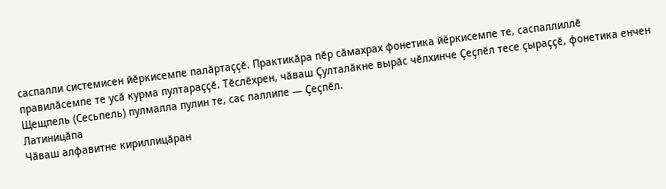саспалли системисен йӗркисемпе палӑртаҫҫӗ. Практикӑра пӗр сӑмахрах фонетика йӗркисемпе те, саспаллиллӗ правилӑсемпе те усӑ курма пултараҫҫӗ. Тӗслӗхрен, чӑваш Ҫулталӑкне вырӑс чӗлхинче Ҫеҫпӗл тесе ҫыраҫҫӗ, фонетика енчен Щещпель (Сесьпель) пулмалла пулин те, сас паллипе — Ҫеҫпӗл.
Латиницӑпа
Чӑваш алфавитне кириллицӑран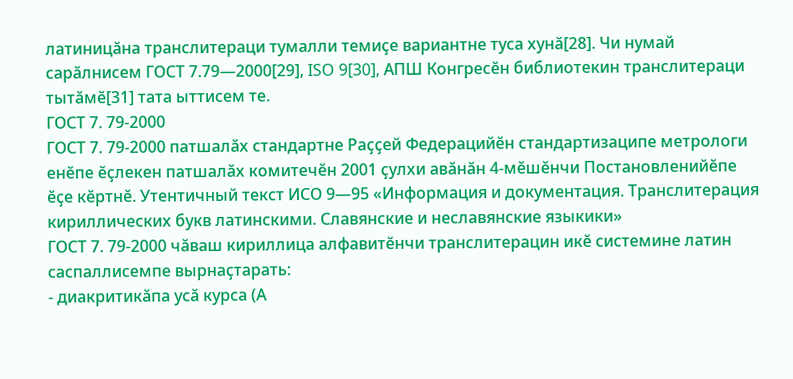латиницӑна транслитераци тумалли темиҫе вариантне туса хунӑ[28]. Чи нумай сарӑлнисем ГОСТ 7.79—2000[29], ISO 9[30], АПШ Конгресӗн библиотекин транслитераци тытӑмӗ[31] тата ыттисем те.
ГОСТ 7. 79-2000
ГОСТ 7. 79-2000 патшалӑх стандартне Раҫҫей Федерацийӗн стандартизаципе метрологи енӗпе ӗҫлекен патшалӑх комитечӗн 2001 ҫулхи авӑнӑн 4-мӗшӗнчи Постановленийӗпе ӗҫе кӗртнӗ. Утентичный текст ИСО 9—95 «Информация и документация. Транслитерация кириллических букв латинскими. Славянские и неславянские языкики»
ГОСТ 7. 79-2000 чӑваш кириллица алфавитӗнчи транслитерацин икӗ системине латин саспаллисемпе вырнаҫтарать:
- диакритикӑпа усӑ курса (А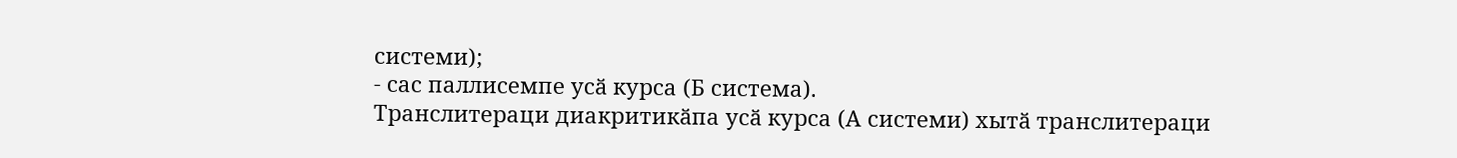системи);
- сас паллисемпе усӑ курса (Б система).
Транслитераци диакритикӑпа усӑ курса (А системи) хытӑ транслитераци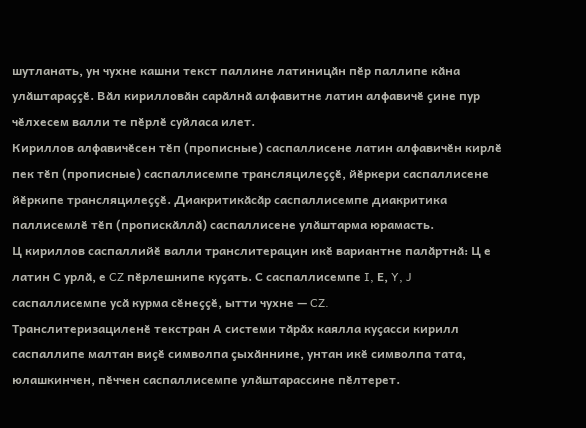шутланать, ун чухне кашни текст паллине латиницӑн пӗр паллипе кӑна улӑштараҫҫӗ. Вӑл кирилловӑн сарӑлнӑ алфавитне латин алфавичӗ ҫине пур чӗлхесем валли те пӗрлӗ суйласа илет.
Кириллов алфавичӗсен тӗп (прописные) саспаллисене латин алфавичӗн кирлӗ пек тӗп (прописные) саспаллисемпе трансляцилеҫҫӗ, йӗркери саспаллисене йӗркипе трансляцилеҫҫӗ. Диакритикӑсӑр саспаллисемпе диакритика паллисемлӗ тӗп (пропискӑллӑ) саспаллисене улӑштарма юрамасть.
Ц кириллов саспаллийӗ валли транслитерацин икӗ вариантне палӑртнӑ: Ц е латин С урлӑ, е CZ пӗрлешнипе куҫать. С саспаллисемпе I, Е, Y, J саспаллисемпе усӑ курма сӗнеҫҫӗ, ытти чухне — CZ.
Транслитеризациленӗ текстран А системи тӑрӑх каялла куҫасси кирилл саспаллипе малтан виҫӗ символпа ҫыхӑннине, унтан икӗ символпа тата, юлашкинчен, пӗччен саспаллисемпе улӑштарассине пӗлтерет.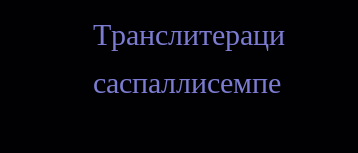Транслитераци саспаллисемпе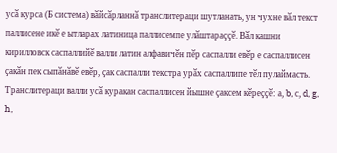усӑ курса (Б система) вӑйсӑрланнӑ транслитераци шутланать, ун чухне вӑл текст паллисене икӗ е ытларах латиница паллисемпе улӑштараҫҫӗ. Вӑл кашни кирилловск саспаллийӗ валли латин алфавичӗн пӗр саспалли евӗр е саспаллисен ҫакӑн пек сыпӑнӑвӗ евӗр, ҫак саспалли текстра урӑх саспаллипе тӗл пулаймасть.
Транслитераци валли усӑ куракан саспаллисен йышне ҫаксем кӗреҫҫӗ: а, b, с, d, g, h,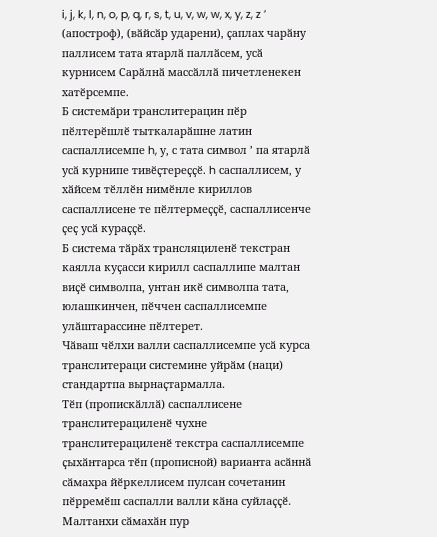i, j, k, l, n, o, p, q, r, s, t, u, v, w, w, x, y, z, z ’ (апостроф), (вӑйсӑр ударени), ҫаплах чарӑну паллисем тата ятарлӑ паллӑсем, усӑ курнисем Сарӑлнӑ массӑллӑ пичетленекен хатӗрсемпе.
Б системӑри транслитерацин пӗр пӗлтерӗшлӗ тыткаларӑшне латин саспаллисемпе h, у, с тата символ ’ па ятарлӑ усӑ курнипе тивӗҫтереҫҫӗ. h саспаллисем, у хӑйсем тӗллӗн нимӗнле кириллов саспаллисене те пӗлтермеҫҫӗ, саспаллисенче ҫеҫ усӑ кураҫҫӗ.
Б система тӑрӑх трансляциленӗ текстран каялла куҫасси кирилл саспаллипе малтан виҫӗ символпа, унтан икӗ символпа тата, юлашкинчен, пӗччен саспаллисемпе улӑштарассине пӗлтерет.
Чӑваш чӗлхи валли саспаллисемпе усӑ курса транслитераци системине уйрӑм (наци) стандартпа вырнаҫтармалла.
Тӗп (пропискӑллӑ) саспаллисене транслитерациленӗ чухне транслитерациленӗ текстра саспаллисемпе ҫыхӑнтарса тӗп (прописной) варианта асӑннӑ сӑмахра йӗркеллисем пулсан сочетанин пӗрремӗш саспалли валли кӑна суйлаҫҫӗ. Малтанхи сӑмахӑн пур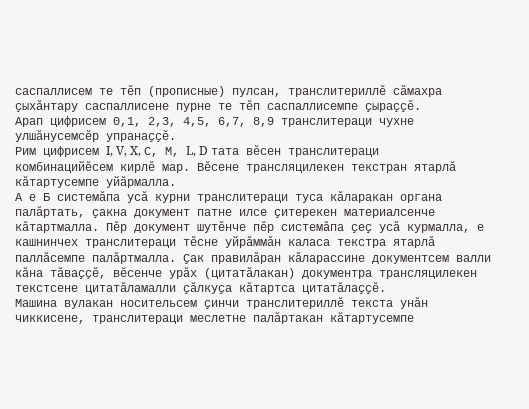саспаллисем те тӗп (прописные) пулсан, транслитериллӗ сӑмахра ҫыхӑнтару саспаллисене пурне те тӗп саспаллисемпе ҫыраҫҫӗ.
Арап цифрисем 0,1, 2,3, 4,5, 6,7, 8,9 транслитераци чухне улшӑнусемсӗр упранаҫҫӗ.
Рим цифрисем I, V, X, С, М, L, D тата вӗсен транслитераци комбинацийӗсем кирлӗ мар. Вӗсене трансляцилекен текстран ятарлӑ кӑтартусемпе уйӑрмалла.
А е Б системӑпа усӑ курни транслитераци туса кӑларакан органа палӑртать, ҫакна документ патне илсе ҫитерекен материалсенче кӑтартмалла. Пӗр документ шутӗнче пӗр системӑпа ҫеҫ усӑ курмалла, е кашнинчех транслитераци тӗсне уйрӑммӑн каласа текстра ятарлӑ паллӑсемпе палӑртмалла. Ҫак правилӑран кӑларассине документсем валли кӑна тӑваҫҫӗ, вӗсенче урӑх (цитатӑлакан) документра трансляцилекен текстсене цитатӑламалли ҫӑлкуҫа кӑтартса цитатӑлаҫҫӗ.
Машина вулакан носительсем ҫинчи транслитериллӗ текста унӑн чиккисене, транслитераци меслетне палӑртакан кӑтартусемпе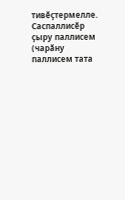тивӗҫтермелле.
Саспаллисӗр ҫыру паллисем (чарӑну паллисем тата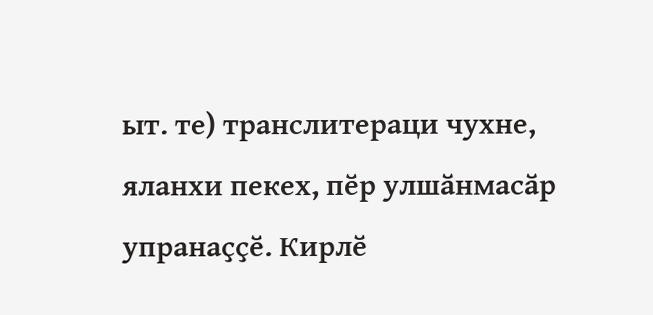ыт. те) транслитераци чухне, яланхи пекех, пӗр улшӑнмасӑр упранаҫҫӗ. Кирлӗ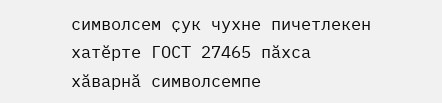символсем ҫук чухне пичетлекен хатӗрте ГОСТ 27465 пӑхса хӑварнӑ символсемпе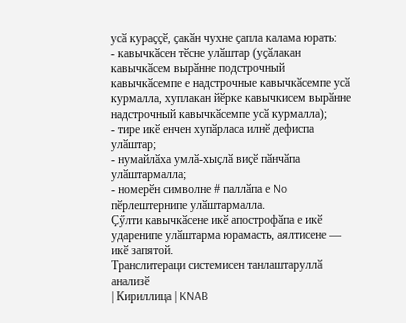усӑ кураҫҫӗ, ҫакӑн чухне ҫапла калама юрать:
- кавычкӑсен тӗсне улӑштар (уҫӑлакан кавычкӑсем вырӑнне подстрочный кавычкӑсемпе е надстрочные кавычкӑсемпе усӑ курмалла, хуплакан йӗрке кавычкисем вырӑнне надстрочный кавычкӑсемпе усӑ курмалла);
- тире икӗ енчен хупӑрласа илнӗ дефиспа улӑштар;
- нумайлӑха умлӑ-хыҫлӑ виҫӗ пӑнчӑпа улӑштармалла;
- номерӗн символне # паллӑпа е No пӗрлештернипе улӑштармалла.
Ҫӳлти кавычкӑсене икӗ апострофӑпа е икӗ ударенипе улӑштарма юрамасть, аялтисене — икӗ запятой.
Транслитераци системисен танлаштаруллӑ анализӗ
| Кириллица | KNAB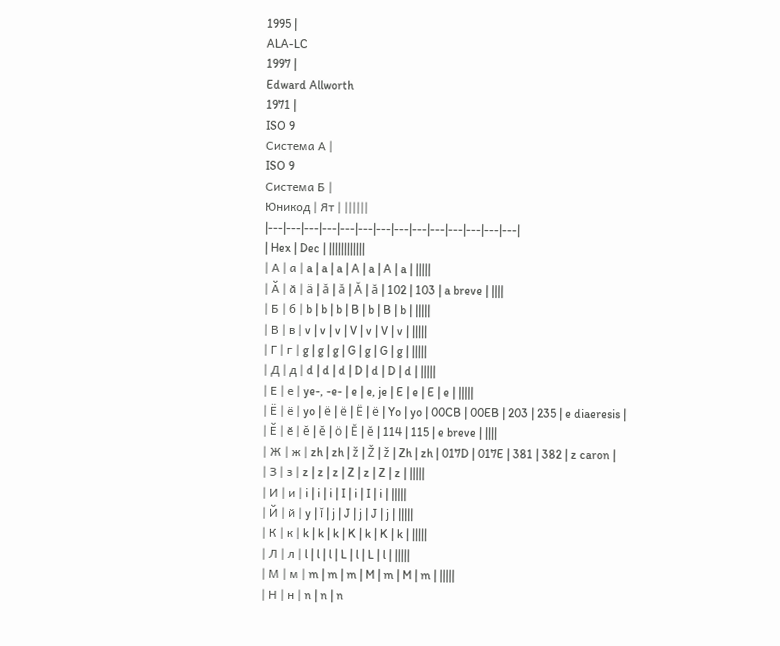1995 |
ALA-LC
1997 |
Edward Allworth
1971 |
ISO 9
Система А |
ISO 9
Система Б |
Юникод | Ят | ||||||
|---|---|---|---|---|---|---|---|---|---|---|---|---|---|
| Hex | Dec | ||||||||||||
| А | а | a | a | a | A | a | A | a | |||||
| Ӑ | ӑ | ä | ă | ă | Ă | ă | 102 | 103 | a breve | ||||
| Б | б | b | b | b | B | b | B | b | |||||
| В | в | v | v | v | V | v | V | v | |||||
| Г | г | g | g | g | G | g | G | g | |||||
| Д | д | d | d | d | D | d | D | d | |||||
| Е | е | ye-, -e- | e | e, je | E | e | E | e | |||||
| Ё | ё | yo | ë | ë | Ë | ë | Yo | yo | 00CB | 00EB | 203 | 235 | e diaeresis |
| Ӗ | ӗ | ĕ | ĕ | ö | Ĕ | ĕ | 114 | 115 | e breve | ||||
| Ж | ж | zh | zh | ž | Ž | ž | Zh | zh | 017D | 017E | 381 | 382 | z caron |
| З | з | z | z | z | Z | z | Z | z | |||||
| И | и | i | i | i | I | i | I | i | |||||
| Й | й | y | ĭ | j | J | j | J | j | |||||
| К | к | k | k | k | K | k | K | k | |||||
| Л | л | l | l | l | L | l | L | l | |||||
| М | м | m | m | m | M | m | M | m | |||||
| Н | н | n | n | n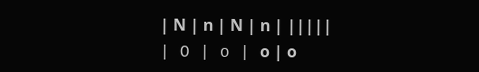| N | n | N | n | |||||
| О | о | o | o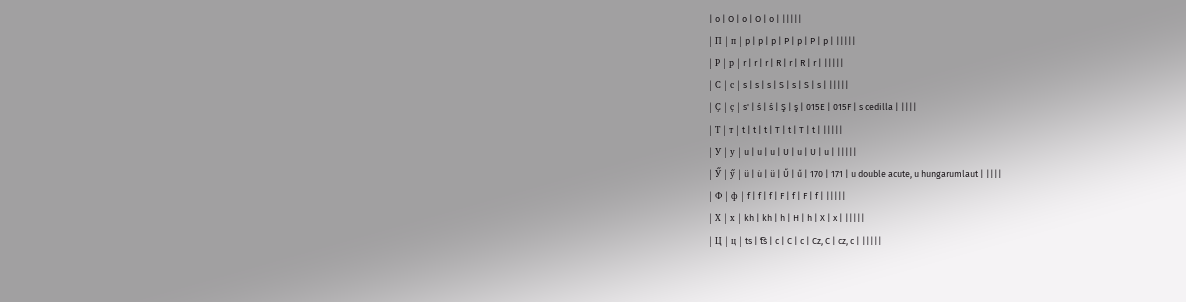| o | O | o | O | o | |||||
| П | п | p | p | p | P | p | P | p | |||||
| Р | р | r | r | r | R | r | R | r | |||||
| С | с | s | s | s | S | s | S | s | |||||
| Ҫ | ҫ | s' | ś | ś | Ş | ş | 015E | 015F | s cedilla | ||||
| Т | т | t | t | t | T | t | T | t | |||||
| У | у | u | u | u | U | u | U | u | |||||
| Ӳ | ӳ | ü | u̇ | ü | Ű | ű | 170 | 171 | u double acute, u hungarumlaut | ||||
| Ф | ф | f | f | f | F | f | F | f | |||||
| Х | х | kh | kh | h | H | h | X | x | |||||
| Ц | ц | ts | t͡s | c | C | c | Cz, C | cz, c | |||||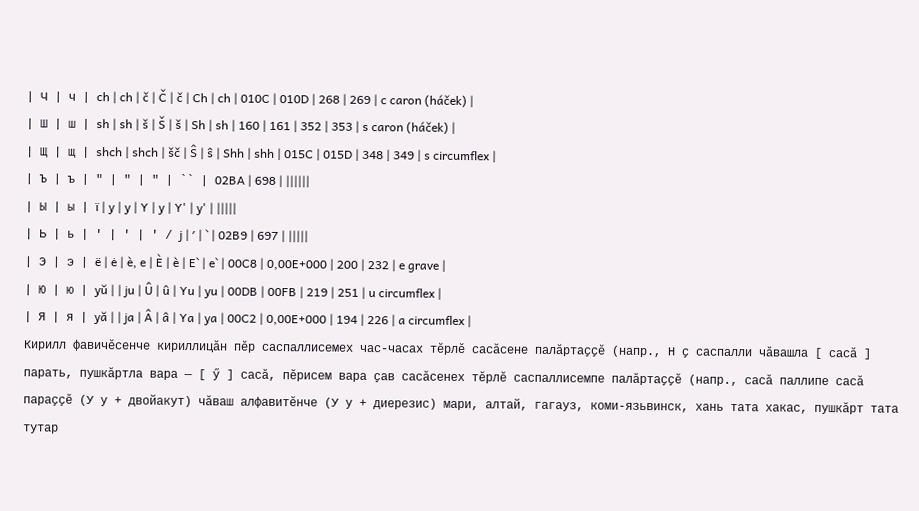| Ч | ч | ch | ch | č | Č | č | Ch | ch | 010C | 010D | 268 | 269 | c caron (háček) |
| Ш | ш | sh | sh | š | Š | š | Sh | sh | 160 | 161 | 352 | 353 | s caron (háček) |
| Щ | щ | shch | shch | šč | Ŝ | ŝ | Shh | shh | 015C | 015D | 348 | 349 | s circumflex |
| Ъ | ъ | ″ | " | ʺ | `` | 02BA | 698 | ||||||
| Ы | ы | ï | y | y | Y | y | Y' | y' | |||||
| Ь | ь | ' | ′ | ' / j | ʹ | ` | 02B9 | 697 | |||||
| Э | э | ë | ė | è, e | È | è | E` | e` | 00C8 | 0,00E+000 | 200 | 232 | e grave |
| Ю | ю | yŭ | | ju | Û | û | Yu | yu | 00DB | 00FB | 219 | 251 | u circumflex |
| Я | я | yă | | ja | Â | â | Ya | ya | 00C2 | 0,00E+000 | 194 | 226 | a circumflex |
Кирилл фавичӗсенче кириллицӑн пӗр саспаллисемех час-часах тӗрлӗ сасӑсене палӑртаҫҫӗ (напр., Н ҫ саспалли чӑвашла [ сасӑ ] парать, пушкӑртла вара — [ ӳ ] сасӑ, пӗрисем вара ҫав сасӑсенех тӗрлӗ саспаллисемпе палӑртаҫҫӗ (напр., сасӑ паллипе сасӑ параҫҫӗ (У у + двойакут) чӑваш алфавитӗнче (У у + диерезис) мари, алтай, гагауз, коми-язьвинск, хань тата хакас, пушкӑрт тата тутар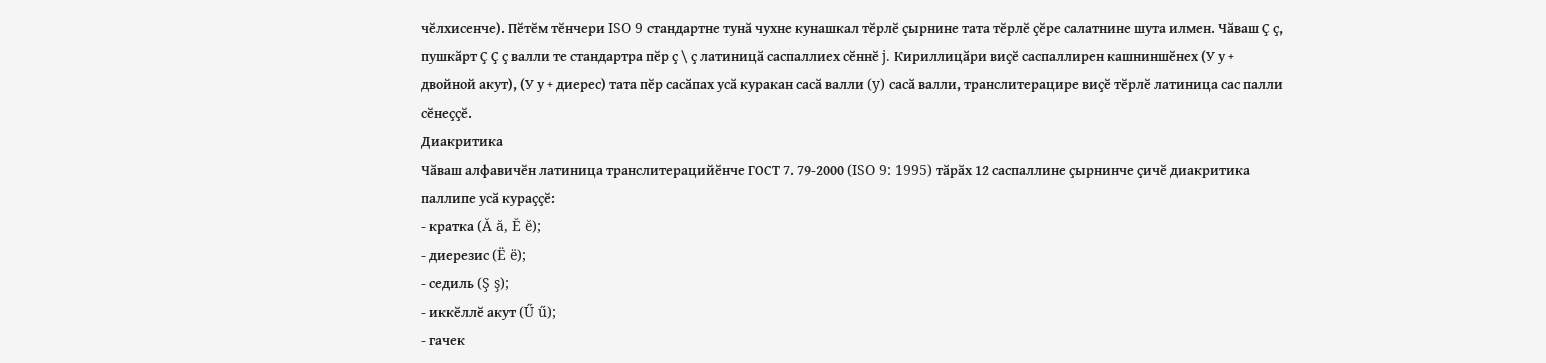чӗлхисенче). Пӗтӗм тӗнчери ISO 9 стандартне тунӑ чухне кунашкал тӗрлӗ ҫырнине тата тӗрлӗ ҫӗре салатнине шута илмен. Чӑваш Ҫ ҫ, пушкӑрт Ҫ Ҫ ҫ валли те стандартра пӗр ҫ \ ҫ латиницӑ саспаллиех сӗннӗ j. Кириллицӑри виҫӗ саспаллирен кашниншӗнех (У у + двойной акут), (У у + диерес) тата пӗр сасӑпах усӑ куракан сасӑ валли (y) сасӑ валли, транслитерацире виҫӗ тӗрлӗ латиница сас палли сӗнеҫҫӗ.
Диакритика
Чӑваш алфавичӗн латиница транслитерацийӗнче ГОСТ 7. 79-2000 (ISO 9: 1995) тӑрӑх 12 саспаллине ҫырнинче ҫичӗ диакритика паллипе усӑ кураҫҫӗ:
- кратка (Ă ă, Ĕ ĕ);
- диерезис (Ë ë);
- седиль (Ş ş);
- иккӗллӗ акут (Ű ű);
- гачек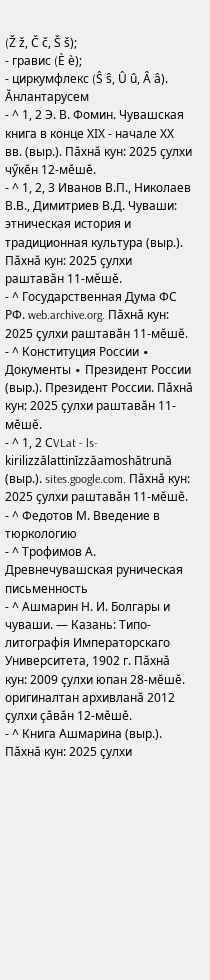(Ž ž, Č č, Š š);
- гравис (È è);
- циркумфлекс (Ŝ ŝ, Û û, Â â).
Ӑнлантарусем
- ^ 1, 2 Э. В. Фомин. Чувашская книга в конце ХIХ - начале ХХ вв. (выр.). Пӑхнӑ кун: 2025 ҫулхи чӳкӗн 12-мӗшӗ.
- ^ 1, 2, 3 Иванов В.П., Николаев В.В., Димитриев В.Д. Чуваши: этническая история и традиционная культура (выр.). Пӑхнӑ кун: 2025 ҫулхи раштавӑн 11-мӗшӗ.
- ^ Государственная Дума ФС РФ. web.archive.org. Пӑхнӑ кун: 2025 ҫулхи раштавӑн 11-мӗшӗ.
- ^ Конституция России ∙ Документы ∙ Президент России (выр.). Президент России. Пӑхнӑ кун: 2025 ҫулхи раштавӑн 11-мӗшӗ.
- ^ 1, 2 СVLat - ls-kirilizzălattinĭzzăamoshătrună (выр.). sites.google.com. Пӑхнӑ кун: 2025 ҫулхи раштавӑн 11-мӗшӗ.
- ^ Федотов М. Введение в тюркологию
- ^ Трофимов А. Древнечувашская руническая письменность
- ^ Ашмарин Н. И. Болгары и чуваши. — Казань: Типо-литографія Императорскаго Университета, 1902 г. Пӑхнӑ кун: 2009 ҫулхи юпан 28-мӗшӗ. оригиналтан архивланӑ 2012 ҫулхи ҫӑвӑн 12-мӗшӗ.
- ^ Книга Ашмарина (выр.). Пӑхнӑ кун: 2025 ҫулхи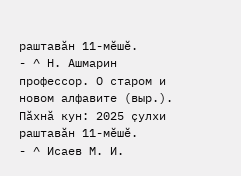раштавӑн 11-мӗшӗ.
- ^ Н. Ашмарин профессор. О старом и новом алфавите (выр.). Пӑхнӑ кун: 2025 ҫулхи раштавӑн 11-мӗшӗ.
- ^ Исаев М. И.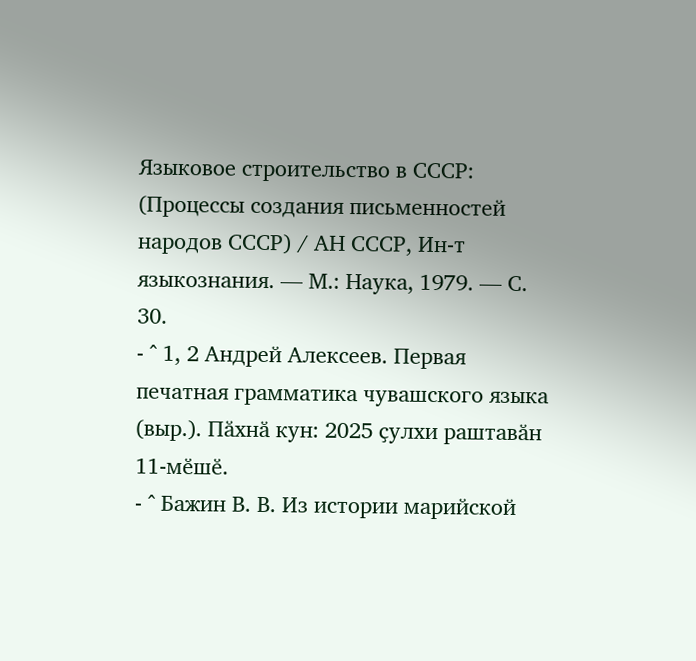Языковое строительство в СССР: (Процессы создания письменностей народов СССР) / АН СССР, Ин-т языкознания. — М.: Наука, 1979. — С. 30.
- ^ 1, 2 Андрей Алексеев. Первая печатная грамматика чувашского языка (выр.). Пӑхнӑ кун: 2025 ҫулхи раштавӑн 11-мӗшӗ.
- ^ Бажин В. В. Из истории марийской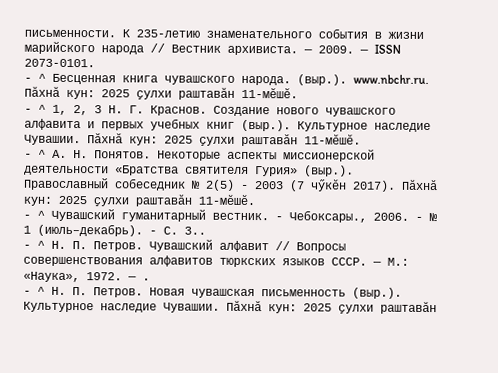письменности. К 235-летию знаменательного события в жизни марийского народа // Вестник архивиста. — 2009. — ISSN 2073-0101.
- ^ Бесценная книга чувашского народа. (выр.). www.nbchr.ru. Пӑхнӑ кун: 2025 ҫулхи раштавӑн 11-мӗшӗ.
- ^ 1, 2, 3 Н. Г. Краснов. Создание нового чувашского алфавита и первых учебных книг (выр.). Культурное наследие Чувашии. Пӑхнӑ кун: 2025 ҫулхи раштавӑн 11-мӗшӗ.
- ^ А. Н. Понятов. Некоторые аспекты миссионерской деятельности «Братства святителя Гурия» (выр.). Православный собеседник № 2(5) - 2003 (7 чӳкӗн 2017). Пӑхнӑ кун: 2025 ҫулхи раштавӑн 11-мӗшӗ.
- ^ Чувашский гуманитарный вестник. - Чебоксары., 2006. - № 1 (июль–декабрь). - С. 3..
- ^ Н. П. Петров. Чувашский алфавит // Вопросы совершенствования алфавитов тюркских языков СССР. — М.: «Наука», 1972. — .
- ^ Н. П. Петров. Новая чувашская письменность (выр.). Культурное наследие Чувашии. Пӑхнӑ кун: 2025 ҫулхи раштавӑн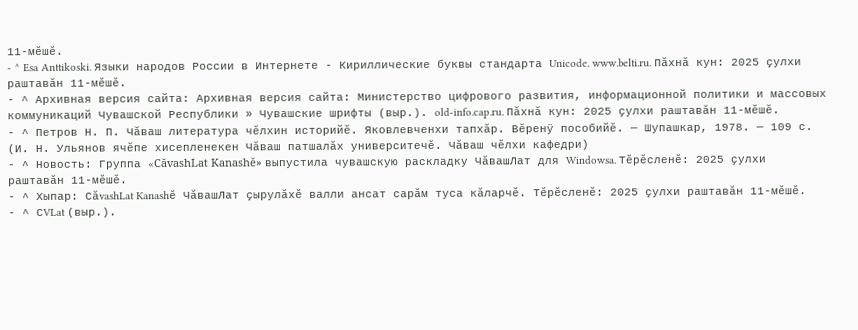11-мӗшӗ.
- ^ Esa Anttikoski. Языки народов России в Интернете - Кириллические буквы стандарта Unicode. www.belti.ru. Пӑхнӑ кун: 2025 ҫулхи раштавӑн 11-мӗшӗ.
- ^ Архивная версия сайта: Архивная версия сайта: Министерство цифрового развития, информационной политики и массовых коммуникаций Чувашской Республики » Чувашские шрифты (выр.). old-info.cap.ru. Пӑхнӑ кун: 2025 ҫулхи раштавӑн 11-мӗшӗ.
- ^ Петров Н. П. Чăваш литература чĕлхин историйĕ. Яковлевченхи тапхăр. Вĕренÿ пособийĕ. — Шупашкар, 1978. — 109 с. (И. Н. Ульянов ячĕпе хисепленекен Чăваш патшалăх университечĕ. Чăваш чĕлхи кафедри)
- ^ Новость: Группа «CăvashLat Kanashĕ» выпустила чувашскую раскладку ЧăвашЛат для Windowsa. Тӗрӗсленӗ: 2025 ҫулхи раштавӑн 11-мӗшӗ.
- ^ Хыпар: CӑvashLat Kanashӗ ЧӑвашЛат ҫырулӑхӗ валли ансат сарӑм туса кӑларчӗ. Тӗрӗсленӗ: 2025 ҫулхи раштавӑн 11-мӗшӗ.
- ^ СVLat (выр.).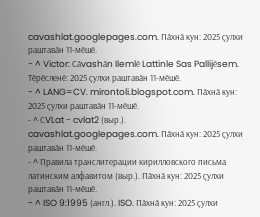cavashlat.googlepages.com. Пӑхнӑ кун: 2025 ҫулхи раштавӑн 11-мӗшӗ.
- ^ Victor: Cӑvashӑn Ilemlӗ Lattinle Sas Pallijӗsem. Тӗрӗсленӗ: 2025 ҫулхи раштавӑн 11-мӗшӗ.
- ^ LANG=CV. mirontoli.blogspot.com. Пӑхнӑ кун: 2025 ҫулхи раштавӑн 11-мӗшӗ.
- ^ СVLat - cvlat2 (выр.). cavashlat.googlepages.com. Пӑхнӑ кун: 2025 ҫулхи раштавӑн 11-мӗшӗ.
- ^ Правила транслитерации кирилловского письма латинским алфавитом (выр.). Пӑхнӑ кун: 2025 ҫулхи раштавӑн 11-мӗшӗ.
- ^ ISO 9:1995 (англ.). ISO. Пӑхнӑ кун: 2025 ҫулхи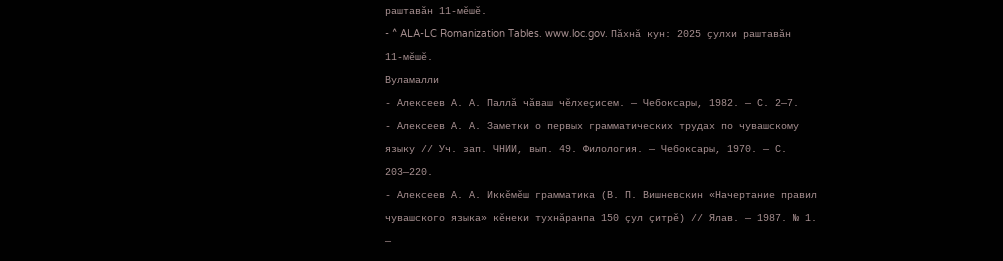раштавӑн 11-мӗшӗ.
- ^ ALA-LC Romanization Tables. www.loc.gov. Пӑхнӑ кун: 2025 ҫулхи раштавӑн 11-мӗшӗ.
Вуламалли
- Алексеев А. А. Паллӑ чӑваш чӗлхеҫисем. — Чебоксары, 1982. — С. 2—7.
- Алексеев А. А. Заметки о первых грамматических трудах по чувашскому языку // Уч. зап. ЧНИИ, вып. 49. Филология. — Чебоксары, 1970. — С. 203—220.
- Алексеев А. А. Иккĕмĕш грамматика (В. П. Вишневскин «Начертание правил чувашского языка» кĕнеки тухнăранпа 150 çул çитрĕ) // Ялав. — 1987. № 1. —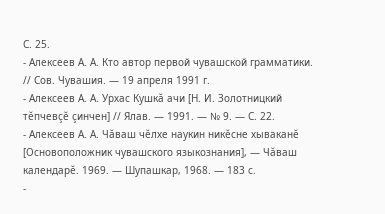С. 25.
- Алексеев А. А. Кто автор первой чувашской грамматики. // Сов. Чувашия. — 19 апреля 1991 г.
- Алексеев А. А. Урхас Кушкă ачи [Н. И. Золотницкий тĕпчевçĕ çинчен] // Ялав. — 1991. — № 9. — С. 22.
- Алексеев А. А. Чăваш чĕлхе наукин никĕсне хываканĕ [Основоположник чувашского языкознания], — Чăваш календарĕ. 1969. — Шупашкар, 1968. — 183 с.
-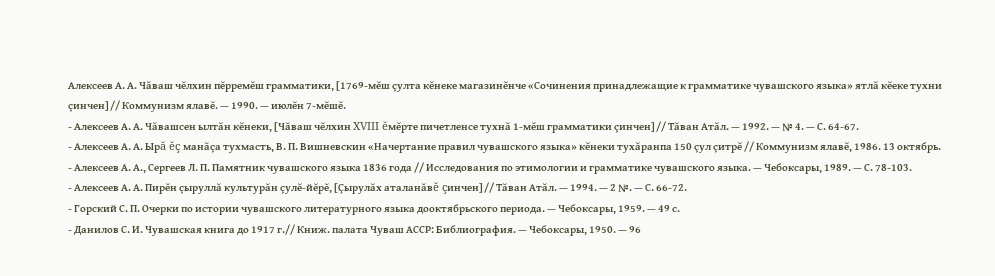Алексеев А. А. Чăваш чĕлхин пĕрремĕш грамматики, [1769-мĕш çулта кĕнеке магазинĕнче «Сочинения принадлежащие к грамматике чувашского языка» ятлă кĕеке тухни çинчен] // Коммунизм ялавĕ. — 1990. — июлĕн 7-мĕшĕ.
- Алексеев А. А. Чăвашсен ылтăн кĕнеки, [Чăваш чĕлхин XVIII ĕмĕрте пичетленсе тухнă 1-мĕш грамматики çинчен] // Тăван Атăл. — 1992. — № 4. — С. 64-67.
- Алексеев А. А. Ырă ĕç манăçа тухмасть, В. П. Вишневскин «Начертание правил чувашского языка» кĕнеки тухăранпа 150 çул çитрĕ // Коммунизм ялавĕ, 1986. 13 октябрь.
- Алексеев А. А., Сергеев Л. П. Памятник чувашского языка 1836 года // Исследования по этимологии и грамматике чувашского языка. — Чебоксары, 1989. — С. 78-103.
- Алексеев А. А. Пирĕн çыруллă культурăн çулĕ-йĕрĕ, [Çырулăх аталанăвĕ çинчен] // Тăван Атăл. — 1994. — 2 №. — С. 66-72.
- Горский С. П. Очерки по истории чувашского литературного языка дооктябрьского периода. — Чебоксары, 1959. — 49 с.
- Данилов С. И. Чувашская книга до 1917 г.// Книж. палата Чуваш АССР: Библиография. — Чебоксары, 1950. — 96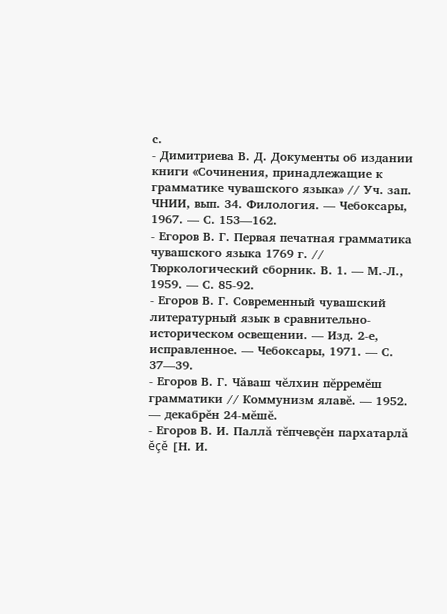с.
- Димитриева В. Д. Документы об издании книги «Сочинения, принадлежащие к грамматике чувашского языка» // Уч. зап. ЧНИИ, вып. 34. Филология. — Чебоксары, 1967. — С. 153—162.
- Егоров В. Г. Первая печатная грамматика чувашского языка 1769 г. // Тюркологический сборник. В. 1. — М.-Л., 1959. — С. 85-92.
- Егоров В. Г. Современный чувашский литературный язык в сравнительно-историческом освещении. — Изд. 2-е, исправленное. — Чебоксары, 1971. — С. 37—39.
- Егоров В. Г. Чăваш чĕлхин пĕрремĕш грамматики // Коммунизм ялавĕ. — 1952. — декабрĕн 24-мĕшĕ.
- Егоров В. И. Паллă тĕпчевçĕн пархатарлă ĕçĕ [Н. И.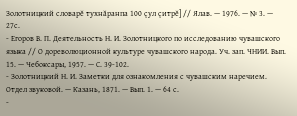Золотницкий словарĕ тухнăранпа 100 çул çитрĕ] // Ялав. — 1976. — № 3. — 27с.
- Егоров В. П. Деятельность Н. И. Золотницкого по исследованию чувашского языка // О дореволюционной культуре чувашского народа. Уч. зап. ЧНИИ. Вып. 15. — Чебоксары, 1957. — С. 39-102.
- Золотницкий Н. И. Заметки для ознакомления с чувашским наречием. Отдел звуковой. — Казань, 1871. — Вып. 1. — 64 с.
-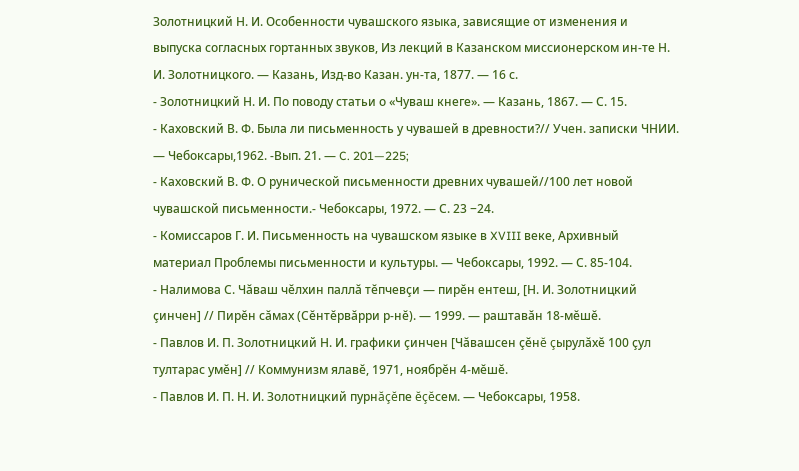Золотницкий Н. И. Особенности чувашского языка, зависящие от изменения и выпуска согласных гортанных звуков, Из лекций в Казанском миссионерском ин-те Н. И. Золотницкого. — Казань, Изд-во Казан. ун-та, 1877. — 16 с.
- Золотницкий Н. И. По поводу статьи о «Чуваш кнеге». — Казань, 1867. — С. 15.
- Каховский В. Ф. Была ли письменность у чувашей в древности?// Учен. записки ЧНИИ. — Чебоксары,1962. -Вып. 21. — C. 201—225;
- Каховский В. Ф. О рунической письменности древних чувашей//100 лет новой чувашской письменности.- Чебоксары, 1972. — С. 23 −24.
- Комиссаров Г. И. Письменность на чувашском языке в XVIII веке, Архивный материал Проблемы письменности и культуры. — Чебоксары, 1992. — С. 85-104.
- Налимова С. Чăваш чĕлхин паллă тĕпчевçи — пирĕн ентеш, [Н. И. Золотницкий çинчен] // Пирĕн сăмах (Сĕнтĕрвăрри р-нĕ). — 1999. — раштавăн 18-мĕшĕ.
- Павлов И. П. Золотницкий Н. И. графики çинчен [Чăвашсен çĕнĕ çырулăхĕ 100 çул тултарас умĕн] // Коммунизм ялавĕ, 1971, ноябрĕн 4-мĕшĕ.
- Павлов И. П. Н. И. Золотницкий пурнăçĕпе ĕçĕсем. — Чебоксары, 1958.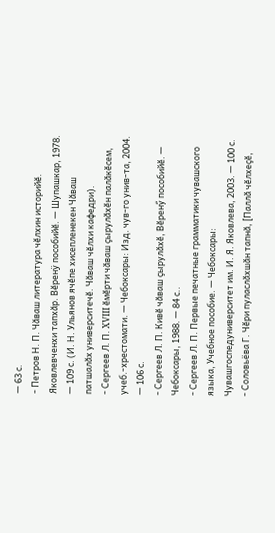— 63 с.
- Петров Н. П. Чăваш литература чĕлхин историйĕ. Яковлевченхи тапхăр. Вĕренÿ пособийĕ. — Шупашкар, 1978. — 109 с. (И. Н. Ульянов ячĕпе хисепленекен Чăваш патшалăх университечĕ. Чăваш чĕлхи кафедри).
- Сергеев Л. П. XVIII ӗмӗрти чӑваш ҫырулӑхӗн палӑкӗсем, учеб.-хрестомати. — Чебоксары: Изд. чув-го унив-та, 2004. — 106 с.
- Сергеев Л. П. Кивӗ чӑваш ҫырулӑхӗ, Вӗренӳ пособийӗ. — Чебоксары, 1988. — 84 с..
- Сергеев Л. П. Первые печатные грамматики чувашского языка, Учебное пособие. — Чебоксары: Чувашгоспедуниверситет им. И. Я. Яковлева, 2003. — 100 с.
- Соловьёва Г. Чӗри пуласлӑхшӑн тапнӑ, [Паллӑ чӗлхеҫӗ,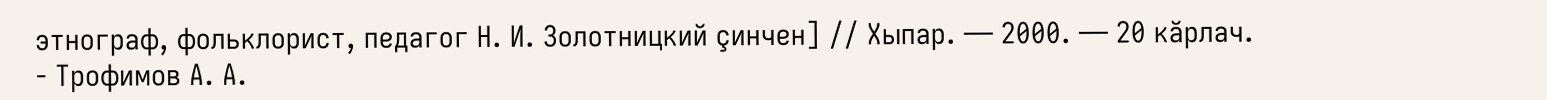этнограф, фольклорист, педагог Н. И. Золотницкий çинчен] // Хыпар. — 2000. — 20 кӑрлач.
- Трофимов А. А.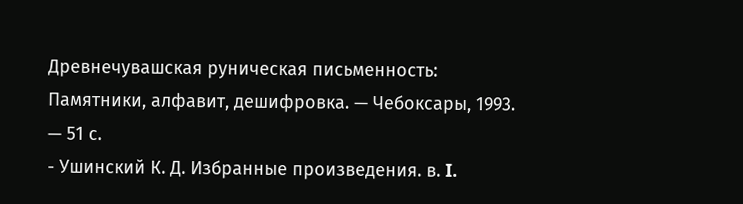Древнечувашская руническая письменность: Памятники, алфавит, дешифровка. — Чебоксары, 1993. — 51 с.
- Ушинский К. Д. Избранные произведения. в. I.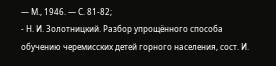— М., 1946. — С. 81-82;
- Н. И. Золотницкий. Разбор упрощённого способа обучению черемисских детей горного населения, сост. И.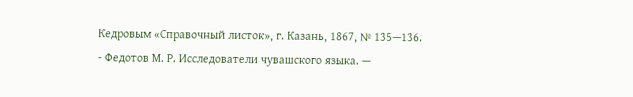Кедровым «Справочный листок», г. Казань, 1867, № 135—136.
- Федотов М. Р. Исследователи чувашского языка. —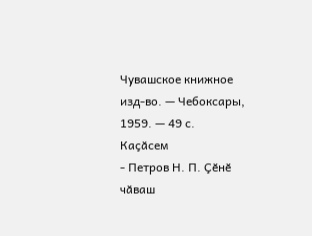Чувашское книжное изд-во. — Чебоксары, 1959. — 49 с.
Каҫӑсем
- Петров Н. П. Ҫӗнӗ чӑваш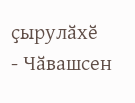ҫырулӑхӗ
- Чӑвашсен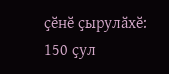ҫӗнӗ ҫырулӑхӗ: 150 ҫул